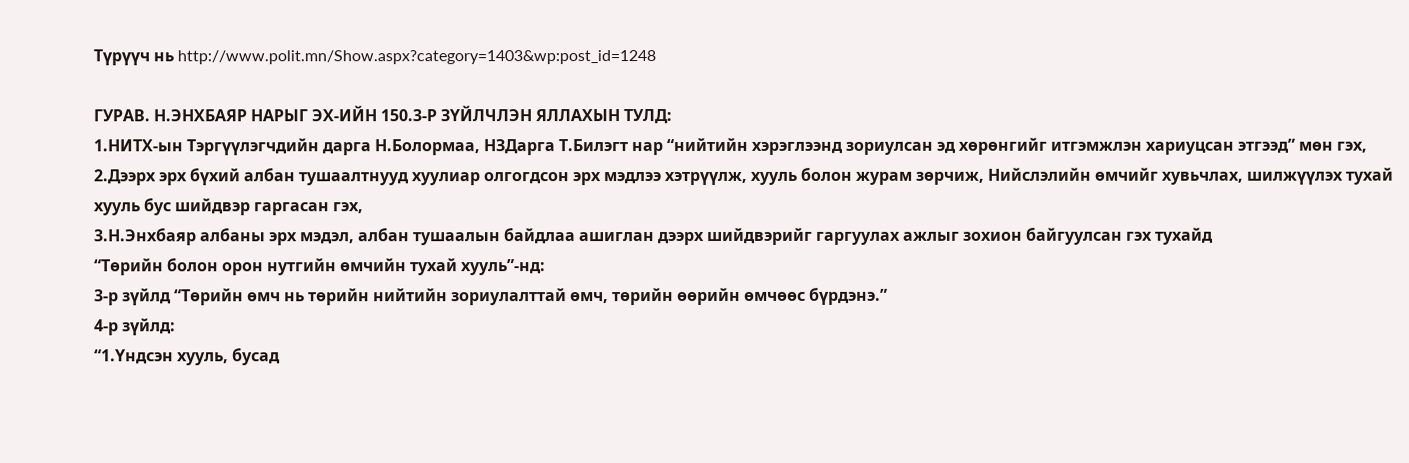Түрүүч нь http://www.polit.mn/Show.aspx?category=1403&wp:post_id=1248

ГУРАВ. Н.ЭНХБАЯР НАРЫГ ЭХ-ИЙН 150.3-Р ЗҮЙЛЧЛЭН ЯЛЛАХЫН ТУЛД:
1.НИТХ-ын Тэргүүлэгчдийн дарга Н.Болормаа, НЗДарга Т.Билэгт нар “нийтийн хэрэглээнд зориулсан эд хөрөнгийг итгэмжлэн хариуцсан этгээд” мөн гэх,
2.Дээрх эрх бүхий албан тушаалтнууд хуулиар олгогдсон эрх мэдлээ хэтрүүлж, хууль болон журам зөрчиж, Нийслэлийн өмчийг хувьчлах, шилжүүлэх тухай хууль бус шийдвэр гаргасан гэх,
3.Н.Энхбаяр албаны эрх мэдэл, албан тушаалын байдлаа ашиглан дээрх шийдвэрийг гаргуулах ажлыг зохион байгуулсан гэх тухайд
“Төрийн болон орон нутгийн өмчийн тухай хууль”-нд:
3-р зүйлд “Төрийн өмч нь төрийн нийтийн зориулалттай өмч, төрийн өөрийн өмчөөс бүрдэнэ.”
4-р зүйлд:
“1.Үндсэн хууль, бусад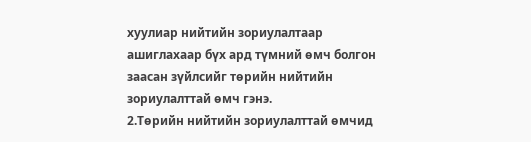хуулиар нийтийн зориулалтаар ашиглахаар бүх ард түмний өмч болгон заасан зүйлсийг төрийн нийтийн зориулалттай өмч гэнэ.
2.Төрийн нийтийн зориулалттай өмчид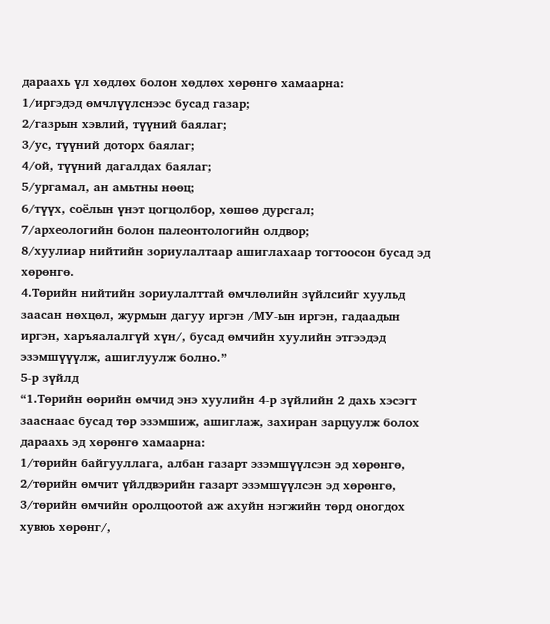дараахь үл хөдлөх болон хөдлөх хөрөнгө хамаарна:
1/иргэдэд өмчлүүлснээс бусад газар;
2/газрын хэвлий, түүний баялаг;
3/ус, түүний доторх баялаг;
4/ой, түүний дагалдах баялаг;
5/ургамал, ан амьтны нөөц;
6/түүх, соёлын үнэт цогцолбор, хөшөө дурсгал;
7/археологийн болон палеонтологийн олдвор;
8/хуулиар нийтийн зориулалтаар ашиглахаар тогтоосон бусад эд хөрөнгө.
4.Төрийн нийтийн зориулалттай өмчлөлийн зүйлсийг хуульд заасан нөхцөл, журмын дагуу иргэн /МУ-ын иргэн, гадаадын иргэн, харъяалалгүй хүн/, бусад өмчийн хуулийн этгээдэд эзэмшүүүлж, ашиглуулж болно.”
5-р зүйлд
“1.Төрийн өөрийн өмчид энэ хуулийн 4-р зүйлийн 2 дахь хэсэгт зааснаас бусад төр эзэмшиж, ашиглаж, захиран зарцуулж болох дараахь эд хөрөнгө хамаарна:
1/төрийн байгууллага, албан газарт эзэмшүүлсэн эд хөрөнгө,
2/төрийн өмчит үйлдвэрийн газарт эзэмшүүлсэн эд хөрөнгө,
3/төрийн өмчийн оролцоотой аж ахуйн нэгжийн төрд оногдох хувюь хөрөнг/,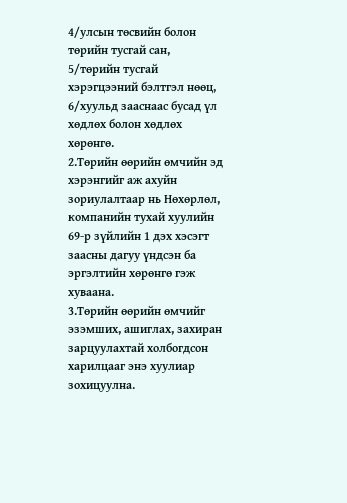4/улсын төсвийн болон төрийн тусгай сан,
5/төрийн тусгай хэрэгцээний бэлтгэл нөөц,
6/хуульд зааснаас бусад үл хөдлөх болон хөдлөх хөрөнгө.
2.Төрийн өөрийн өмчийн эд хэрэнгийг аж ахуйн зориулалтаар нь Нөхөрлөл, компанийн тухай хуулийн 69-р зүйлийн 1 дэх хэсэгт заасны дагуу үндсэн ба эргэлтийн хөрөнгө гэж хуваана.
3.Төрийн өөрийн өмчийг эзэмших, ашиглах, захиран зарцуулахтай холбогдсон харилцааг энэ хуулиар зохицуулна.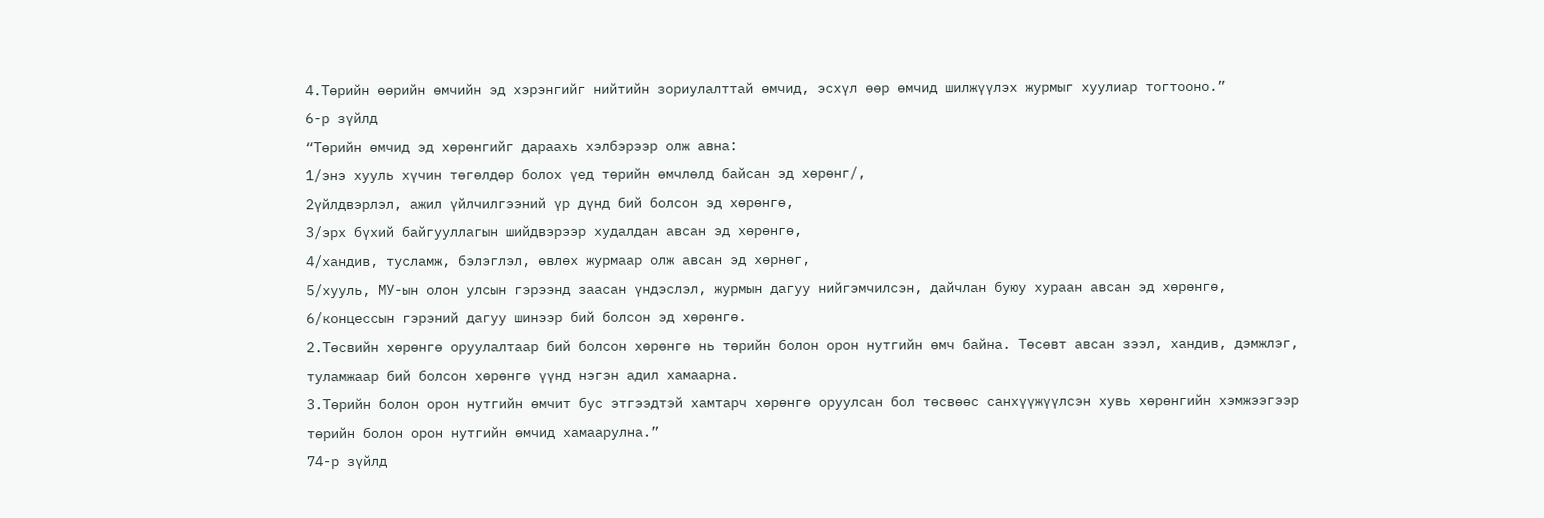4.Төрийн өөрийн өмчийн эд хэрэнгийг нийтийн зориулалттай өмчид, эсхүл өөр өмчид шилжүүлэх журмыг хуулиар тогтооно.”
6-р зүйлд
“Төрийн өмчид эд хөрөнгийг дараахь хэлбэрээр олж авна:
1/энэ хууль хүчин төгөлдөр болох үед төрийн өмчлөлд байсан эд хөрөнг/,
2үйлдвэрлэл, ажил үйлчилгээний үр дүнд бий болсон эд хөрөнгө,
3/эрх бүхий байгууллагын шийдвэрээр худалдан авсан эд хөрөнгө,
4/хандив, тусламж, бэлэглэл, өвлөх журмаар олж авсан эд хөрнөг,
5/хууль, МУ-ын олон улсын гэрээнд заасан үндэслэл, журмын дагуу нийгэмчилсэн, дайчлан буюу хураан авсан эд хөрөнгө,
6/концессын гэрэний дагуу шинээр бий болсон эд хөрөнгө.
2.Төсвийн хөрөнгө оруулалтаар бий болсон хөрөнгө нь төрийн болон орон нутгийн өмч байна. Төсөвт авсан зээл, хандив, дэмжлэг, туламжаар бий болсон хөрөнгө үүнд нэгэн адил хамаарна.
3.Төрийн болон орон нутгийн өмчит бус этгээдтэй хамтарч хөрөнгө оруулсан бол төсвөөс санхүүжүүлсэн хувь хөрөнгийн хэмжээгээр төрийн болон орон нутгийн өмчид хамаарулна.”
74-р зүйлд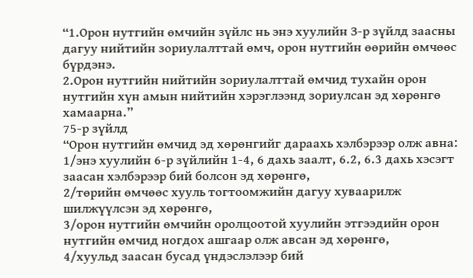“1.Орон нутгийн өмчийн зүйлс нь энэ хуулийн З-р зүйлд заасны дагуу нийтийн зориулалттай өмч, орон нутгийн өөрийн өмчөөс бүрдэнэ.
2.Орон нутгийн нийтийн зориулалттай өмчид тухайн орон нутгийн хүн амын нийтийн хэрэглээнд зориулсан эд хөрөнгө хамаарна.”
75-р зүйлд
“Орон нутгийн өмчид эд хөрөнгийг дараахь хэлбэрээр олж авна:
1/энэ хуулийн 6-р зүйлийн 1-4, 6 дахь заалт, 6.2, 6.3 дахь хэсэгт заасан хэлбэрээр бий болсон эд хөрөнгө,
2/төрийн өмчөөс хууль тогтоомжийн дагуу хуваарилж шилжүүлсэн эд хөрөнгө,
3/орон нутгийн өмчийн оролцоотой хуулийн этгээдийн орон нутгийн өмчид ногдох ашгаар олж авсан эд хөрөнгө,
4/хуульд заасан бусад үндэслэлээр бий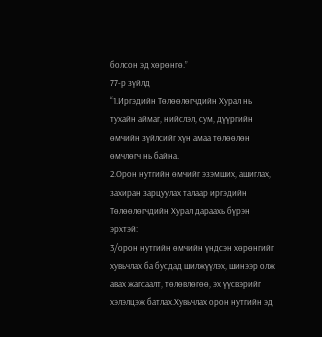болсон эд хөрөнгө.”
77-р зүйлд
“1.Иргэдийн Төлөөлөгчдийн Хурал нь тухайн аймаг, нийслэл, сум, дүүргийн өмчийн зүйлсийг хүн амаа төлөөлөн өмчлөгч нь байна.
2.Орон нутгийн өмчийг эзэмших, ашиглах, захиран зарцуулах талаар иргэдийн Төлөөлөгчдийн Хурал дараахь бүрэн эрхтэй:
3/орон нутгийн өмчийн үндсэн хөрөнгийг хувьчлах ба бусдад шилжүүлэх, шинээр олж авах жагсаалт, төлөвлөгөө, эх үүсвэрийг хэлэлцэж батлах.Хувьчлах орон нутгийн эд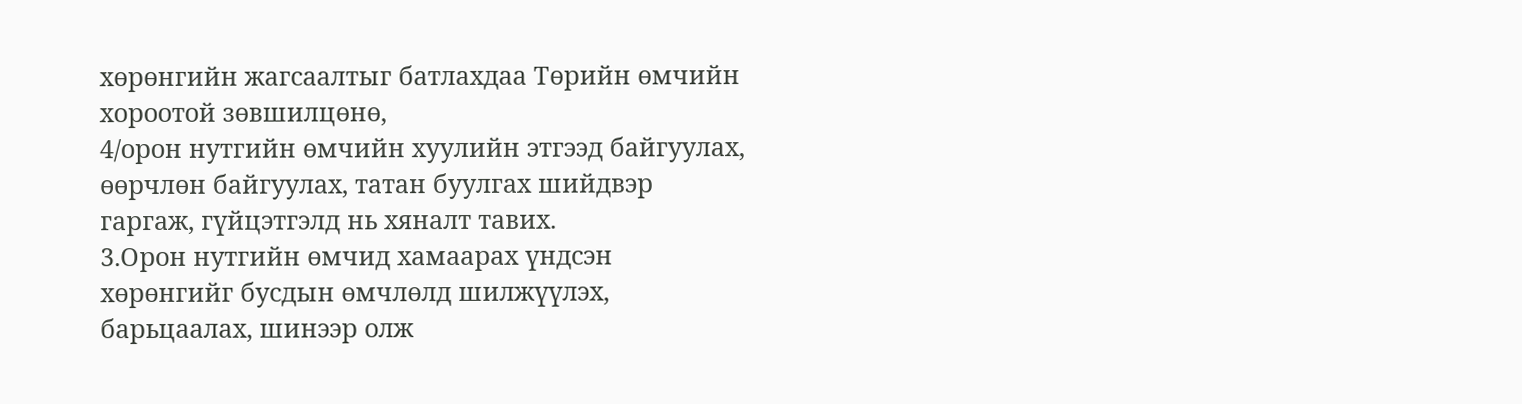хөрөнгийн жагсаалтыг батлахдаа Төрийн өмчийн хороотой зөвшилцөнө,
4/орон нутгийн өмчийн хуулийн этгээд байгуулах, өөрчлөн байгуулах, татан буулгах шийдвэр гаргаж, гүйцэтгэлд нь хяналт тавих.
3.Орон нутгийн өмчид хамаарах үндсэн хөрөнгийг бусдын өмчлөлд шилжүүлэх, барьцаалах, шинээр олж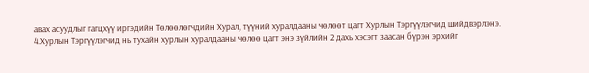авах асуудлыг гагцхүү иргэдийн Төлөөлөгчдийн Хурал, түүний хуралдааны чөлөөт цагт Хурлын Тэргүүлэгчид шийдвэрлэнэ.
4.Хурлын Тэргүүлэгчид нь тухайн хурлын хуралдааны чөлөө цагт энэ зүйлийн 2 дахь хэсэгт заасан бүрэн эрхийг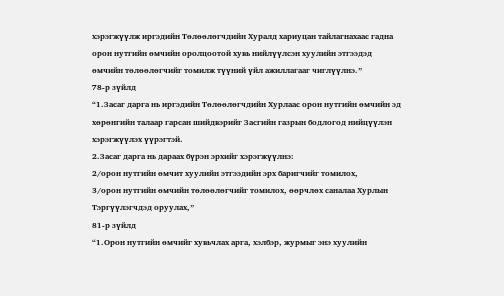хэрэгжүүлж иргэдийн Төлөөлөгчдийн Хуралд хариуцан тайлагнахаас гадна орон нутгийн өмчийн оролцоотой хувь нийлүүлсэн хуулийн этгээдэд өмчийн төлөөлөгчийг томилж түүний үйл ажиллагааг чиглүүлнэ.”
78-р зүйлд
“1.Засаг дарга нь иргэдийн Төлөөлөгчдийн Хурлаас орон нутгийн өмчийн эд хөрөнгийн талаар гарсан шийдвэрийг Засгийн газрын бодлогод нийцүүлэн хэрэгжүүлэх үүрэгтэй.
2.Засаг дарга нь дараах бүрэн эрхийг хэрэгжүүлнэ:
2/орон нутгийн өмчит хуулийн этгээдийн эрх баригчийг томилох,
3/орон нутгийн өмчийн төлөөлөгчийг томилох, өөрчлөх саналаа Хурлын Тэргүүлэгчдэд оруулах,”
81-р зүйлд
“1.Орон нутгийн өмчийг хувьчлах арга, хэлбэр, журмыг энэ хуулийн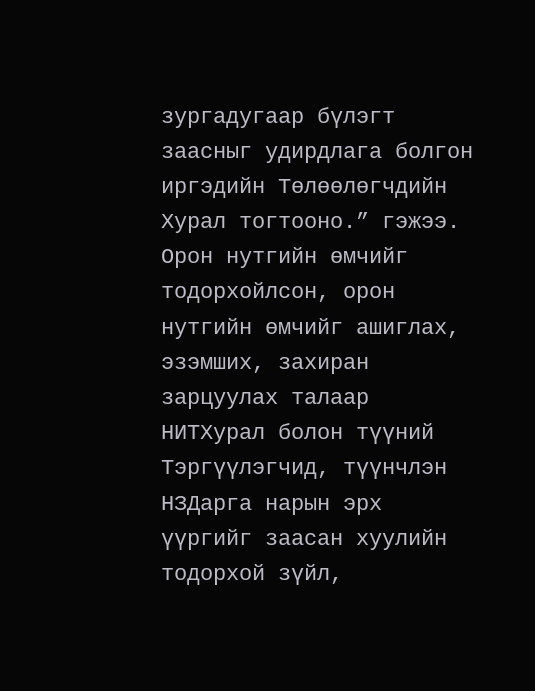зургадугаар бүлэгт заасныг удирдлага болгон иргэдийн Төлөөлөгчдийн Хурал тогтооно.” гэжээ.
Орон нутгийн өмчийг тодорхойлсон, орон нутгийн өмчийг ашиглах, эзэмших, захиран зарцуулах талаар НИТХурал болон түүний Тэргүүлэгчид, түүнчлэн НЗДарга нарын эрх үүргийг заасан хуулийн тодорхой зүйл,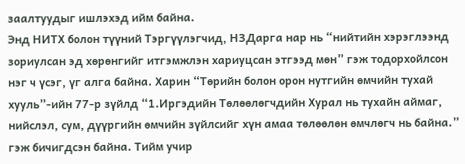заалтуудыг ишлэхэд ийм байна.
Энд НИТХ болон түүний Тэргүүлэгчид, НЗДарга нар нь “нийтийн хэрэглээнд зориулсан эд хөрөнгийг итгэмжлэн хариуцсан этгээд мөн” гэж тодорхойлсон нэг ч үсэг, үг алга байна. Харин “Төрийн болон орон нутгийн өмчийн тухай хууль”-ийн 77-р зүйлд “1.Иргэдийн Төлөөлөгчдийн Хурал нь тухайн аймаг, нийслэл, сум, дүүргийн өмчийн зүйлсийг хүн амаа төлөөлөн өмчлөгч нь байна.” гэж бичигдсэн байна. Тийм учир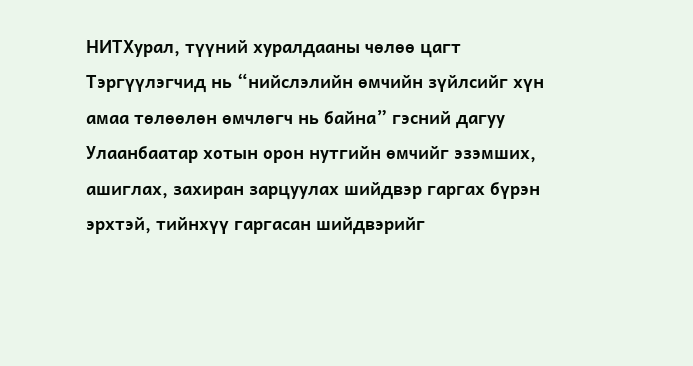НИТХурал, түүний хуралдааны чөлөө цагт Тэргүүлэгчид нь “нийслэлийн өмчийн зүйлсийг хүн амаа төлөөлөн өмчлөгч нь байна” гэсний дагуу Улаанбаатар хотын орон нутгийн өмчийг эзэмших, ашиглах, захиран зарцуулах шийдвэр гаргах бүрэн эрхтэй, тийнхүү гаргасан шийдвэрийг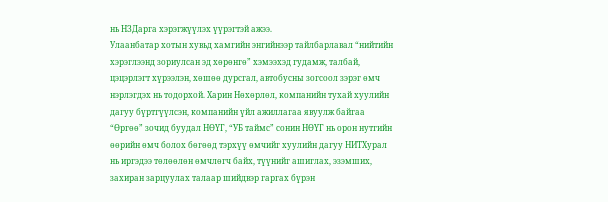нь НЗДарга хэрэгжүүлэх үүрэгтэй ажээ.
Улаанбатар хотын хувьд хамгийн энгийнээр тайлбарлавал “нийтийн хэрэглээнд зориулсан эд хөрөнгө” хэмээхэд гудамж, талбай, цэцэрлэгт хүрээлэн, хөшөө дурсгал, автобусны зогсоол зэрэг өмч нэрлэгдэх нь тодорхой. Харин Нөхөрлөл, компанийн тухай хуулийн дагуу бүртгүүлсэн, компанийн үйл ажиллагаа явуулж байгаа “Өргөө” зочид буудал НӨҮГ, “УБ таймс” сонин НӨҮГ нь орон нутгийн өөрийн өмч болох бөгөөд тэрхүү өмчийг хуулийн дагуу НИТХурал нь иргэдээ төлөөлөн өмчлөгч байх, түүнийг ашиглах, эзэмших, захиран зарцуулах талаар шийдвэр гаргах бүрэн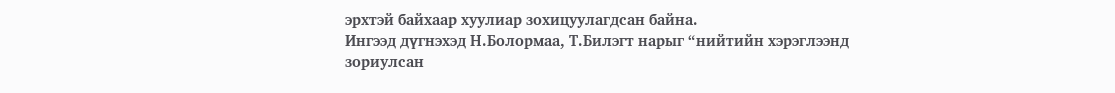эрхтэй байхаар хуулиар зохицуулагдсан байна.
Ингээд дүгнэхэд Н.Болормаа, Т.Билэгт нарыг “нийтийн хэрэглээнд зориулсан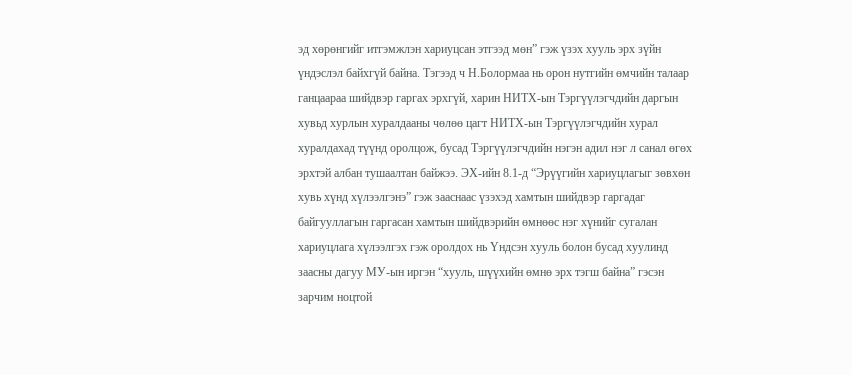эд хөрөнгийг итгэмжлэн хариуцсан этгээд мөн” гэж үзэх хууль эрх зүйн үндэслэл байхгүй байна. Тэгээд ч Н.Болормаа нь орон нутгийн өмчийн талаар ганцаараа шийдвэр гаргах эрхгүй, харин НИТХ-ын Тэргүүлэгчдийн даргын хувьд хурлын хуралдааны чөлөө цагт НИТХ-ын Тэргүүлэгчдийн хурал хуралдахад түүнд оролцож, бусад Тэргүүлэгчдийн нэгэн адил нэг л санал өгөх эрхтэй албан тушаалтан байжээ. ЭХ-ийн 8.1-д “Эрүүгийн хариуцлагыг зөвхөн хувь хүнд хүлээлгэнэ” гэж зааснаас үзэхэд хамтын шийдвэр гаргадаг байгууллагын гаргасан хамтын шийдвэрийн өмнөөс нэг хүнийг сугалан хариуцлага хүлээлгэх гэж оролдох нь Үндсэн хууль болон бусад хуулинд заасны дагуу МУ-ын иргэн “хууль, шүүхийн өмнө эрх тэгш байна” гэсэн зарчим ноцтой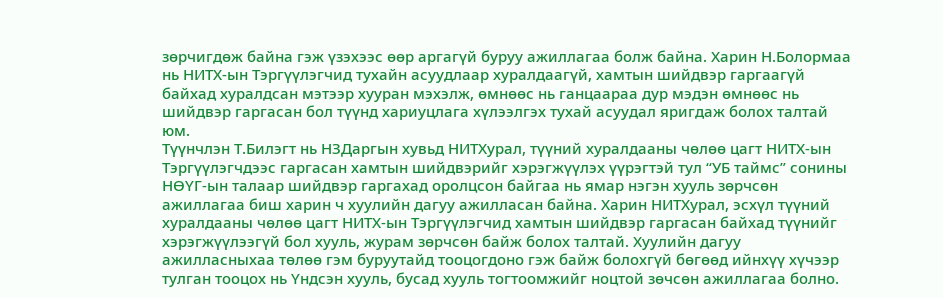зөрчигдөж байна гэж үзэхээс өөр аргагүй буруу ажиллагаа болж байна. Харин Н.Болормаа нь НИТХ-ын Тэргүүлэгчид тухайн асуудлаар хуралдаагүй, хамтын шийдвэр гаргаагүй байхад хуралдсан мэтээр хууран мэхэлж, өмнөөс нь ганцаараа дур мэдэн өмнөөс нь шийдвэр гаргасан бол түүнд хариуцлага хүлээлгэх тухай асуудал яригдаж болох талтай юм.
Түүнчлэн Т.Билэгт нь НЗДаргын хувьд НИТХурал, түүний хуралдааны чөлөө цагт НИТХ-ын Тэргүүлэгчдээс гаргасан хамтын шийдвэрийг хэрэгжүүлэх үүрэгтэй тул “УБ таймс” сонины НӨҮГ-ын талаар шийдвэр гаргахад оролцсон байгаа нь ямар нэгэн хууль зөрчсөн ажиллагаа биш харин ч хуулийн дагуу ажилласан байна. Харин НИТХурал, эсхүл түүний хуралдааны чөлөө цагт НИТХ-ын Тэргүүлэгчид хамтын шийдвэр гаргасан байхад түүнийг хэрэгжүүлээгүй бол хууль, журам зөрчсөн байж болох талтай. Хуулийн дагуу ажилласныхаа төлөө гэм буруутайд тооцогдоно гэж байж болохгүй бөгөөд ийнхүү хүчээр тулган тооцох нь Үндсэн хууль, бусад хууль тогтоомжийг ноцтой зөчсөн ажиллагаа болно.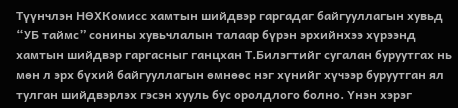Түүнчлэн НӨХКомисс хамтын шийдвэр гаргадаг байгууллагын хувьд “УБ таймс” сонины хувьчлалын талаар бүрэн эрхийнхээ хүрээнд хамтын шийдвэр гаргасныг ганцхан Т.Билэгтийг сугалан буруутгах нь мөн л эрх бүхий байгууллагын өмнөөс нэг хүнийг хүчээр буруутган ял тулган шийдвэрлэх гэсэн хууль бус оролдлого болно. Үнэн хэрэг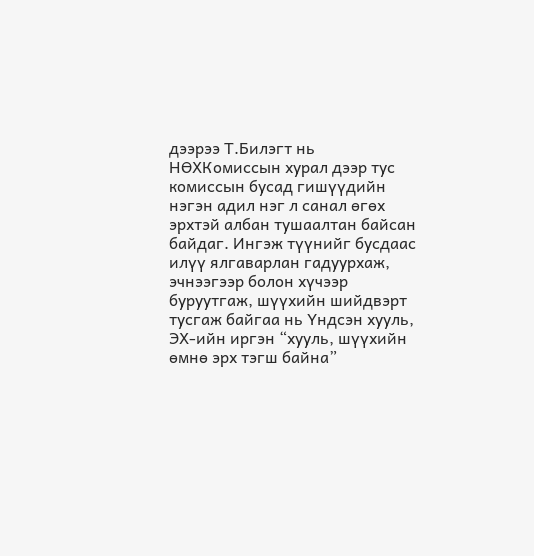дээрээ Т.Билэгт нь НӨХКомиссын хурал дээр тус комиссын бусад гишүүдийн нэгэн адил нэг л санал өгөх эрхтэй албан тушаалтан байсан байдаг. Ингэж түүнийг бусдаас илүү ялгаварлан гадуурхаж, эчнээгээр болон хүчээр буруутгаж, шүүхийн шийдвэрт тусгаж байгаа нь Үндсэн хууль, ЭХ-ийн иргэн “хууль, шүүхийн өмнө эрх тэгш байна”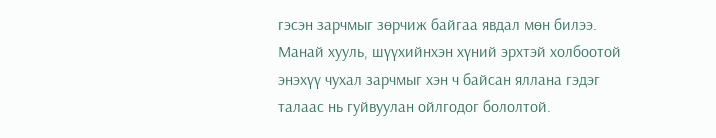гэсэн зарчмыг зөрчиж байгаа явдал мөн билээ. Манай хууль, шүүхийнхэн хүний эрхтэй холбоотой энэхүү чухал зарчмыг хэн ч байсан яллана гэдэг талаас нь гуйвуулан ойлгодог бололтой.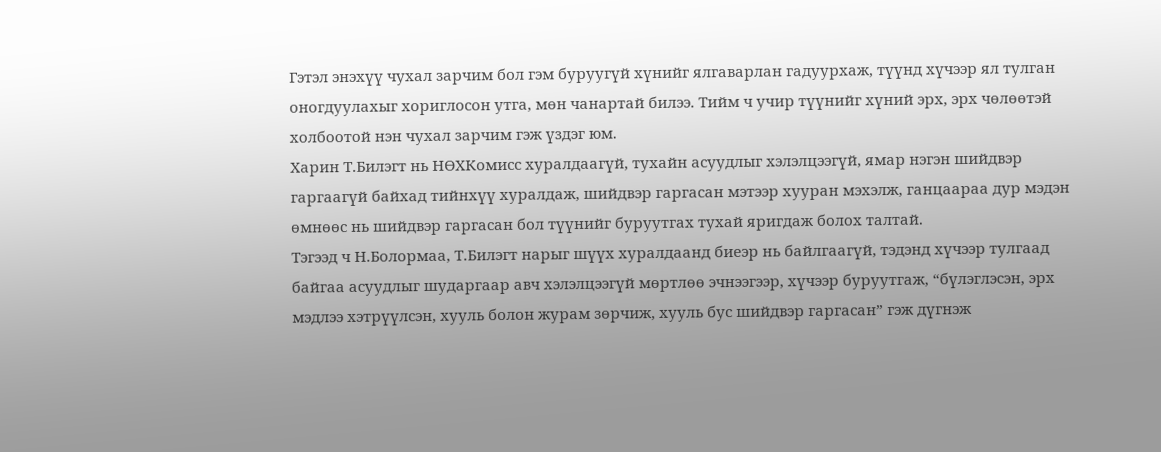Гэтэл энэхүү чухал зарчим бол гэм буруугүй хүнийг ялгаварлан гадуурхаж, түүнд хүчээр ял тулган оногдуулахыг хориглосон утга, мөн чанартай билээ. Тийм ч учир түүнийг хүний эрх, эрх чөлөөтэй холбоотой нэн чухал зарчим гэж үздэг юм.
Харин Т.Билэгт нь НӨХКомисс хуралдаагүй, тухайн асуудлыг хэлэлцээгүй, ямар нэгэн шийдвэр гаргаагүй байхад тийнхүү хуралдаж, шийдвэр гаргасан мэтээр хууран мэхэлж, ганцаараа дур мэдэн өмнөөс нь шийдвэр гаргасан бол түүнийг буруутгах тухай яригдаж болох талтай.
Тэгээд ч Н.Болормаа, Т.Билэгт нарыг шүүх хуралдаанд биеэр нь байлгаагүй, тэдэнд хүчээр тулгаад байгаа асуудлыг шударгаар авч хэлэлцээгүй мөртлөө эчнээгээр, хүчээр буруутгаж, “бүлэглэсэн, эрх мэдлээ хэтрүүлсэн, хууль болон журам зөрчиж, хууль бус шийдвэр гаргасан” гэж дүгнэж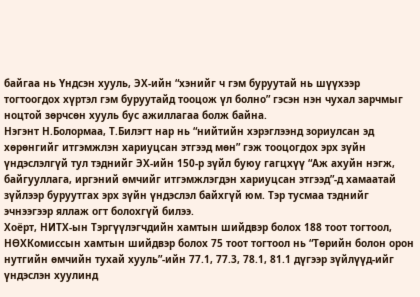байгаа нь Үндсэн хууль, ЭХ-ийн “хэнийг ч гэм буруутай нь шүүхээр тогтоогдох хүртэл гэм буруутайд тооцож үл болно” гэсэн нэн чухал зарчмыг ноцтой зөрчсөн хууль бус ажиллагаа болж байна.
Нэгэнт Н.Болормаа, Т.Билэгт нар нь “нийтийн хэрэглээнд зориулсан эд хөрөнгийг итгэмжлэн хариуцсан этгээд мөн” гэж тооцогдох эрх зүйн үндэслэлгүй тул тэднийг ЭХ-ийн 150-р зүйл буюу гагцхүү “Аж ахуйн нэгж, байгууллага, иргэний өмчийг итгэмжлэгдэн хариуцсан этгээд”-д хамаатай зүйлээр буруутгах эрх зүйн үндэслэл байхгүй юм. Тэр тусмаа тэднийг эчнээгээр яллаж огт болохгүй билээ.
Хоёрт, НИТХ-ын Тэргүүлэгчдийн хамтын шийдвэр болох 188 тоот тогтоол, НӨХКомиссын хамтын шийдвэр болох 75 тоот тогтоол нь “Төрийн болон орон нутгийн өмчийн тухай хууль”-ийн 77.1, 77.3, 78.1, 81.1 дүгээр зүйлүүд-ийг үндэслэн хуулинд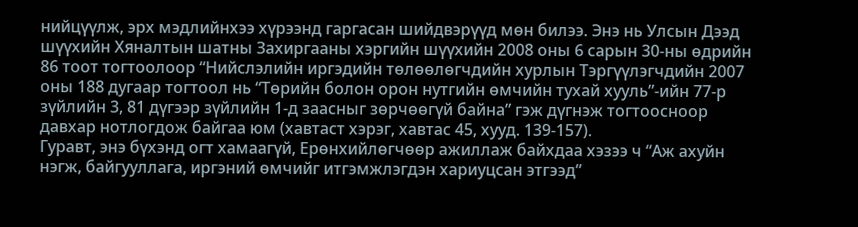нийцүүлж, эрх мэдлийнхээ хүрээнд гаргасан шийдвэрүүд мөн билээ. Энэ нь Улсын Дээд шүүхийн Хяналтын шатны Захиргааны хэргийн шүүхийн 2008 оны 6 сарын 30-ны өдрийн 86 тоот тогтоолоор “Нийслэлийн иргэдийн төлөөлөгчдийн хурлын Тэргүүлэгчдийн 2007 оны 188 дугаар тогтоол нь “Төрийн болон орон нутгийн өмчийн тухай хууль”-ийн 77-р зүйлийн 3, 81 дүгээр зүйлийн 1-д заасныг зөрчөөгүй байна” гэж дүгнэж тогтоосноор давхар нотлогдож байгаа юм (хавтаст хэрэг, хавтас 45, хууд. 139-157).
Гуравт, энэ бүхэнд огт хамаагүй, Ерөнхийлөгчөөр ажиллаж байхдаа хэзээ ч “Аж ахуйн нэгж, байгууллага, иргэний өмчийг итгэмжлэгдэн хариуцсан этгээд”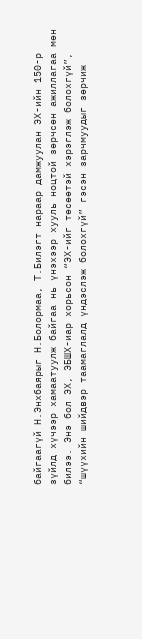байгаагүй Н.Энхбаярыг Н.Болормаа, Т.Билэгт нараар дамжуулан ЭХ-ийн 150-р зүйлд хүчээр хамаатуулж байгаа нь үнэхээр хууль ноцтой зөрчсөн ажиллагаа мөн билээ. Энэ бол ЭХ, ЭБШХ-иар хорьсон “ЭХ-ийг төсөөтэй хэрэглэж болохгүй”, “шүүхийн шийдвэр таамаглалд үндэслэж болохгүй” гэсэн зарчмуудыг зөрчиж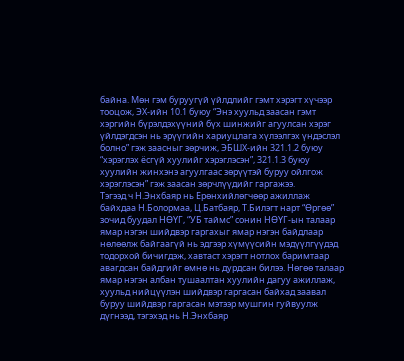байна. Мөн гэм буруугүй үйлдлийг гэмт хэрэгт хүчээр тооцож, ЭХ-ийн 10.1 буюу “Энэ хуульд заасан гэмт хэргийн бүрэлдэхүүний бүх шинжийг агуулсан хэрэг үйлдэгдсэн нь эрүүгийн хариуцлага хүлээлгэх үндэслэл болно” гэж заасныг зөрчиж, ЭБШХ-ийн 321.1.2 буюу “хэрэглэх ёсгүй хуулийг хэрэглэсэн”, 321.1.3 буюу хуулийн жинхэнэ агуулгаас зөрүүтэй буруу ойлгож хэрэглэсэн” гэж заасан зөрчлүүдийг гаргажээ.
Тэгээд ч Н.Энхбаяр нь Ерөнхийлөгчөөр ажиллаж байхдаа Н.Болормаа, Ц.Батбаяр, Т.Билэгт нарт “Өргөө” зочид буудал НӨҮГ, “УБ таймс” сонин НӨҮГ-ын талаар ямар нэгэн шийдвэр гаргахыг ямар нэгэн байдлаар нөлөөлж байгаагүй нь эдгээр хүмүүсийн мэдүүлгүүдэд тодорхой бичигдэж, хавтаст хэрэгт нотлох баримтаар авагдсан байдгийг өмнө нь дурдсан билээ. Нөгөө талаар ямар нэгэн албан тушаалтан хуулийн дагуу ажиллаж, хуульд нийцүүлэн шийдвэр гаргасан байхад заавал буруу шийдвэр гаргасан мэтээр мушгин гуйвуулж дүгнээд, тэгэхэд нь Н.Энхбаяр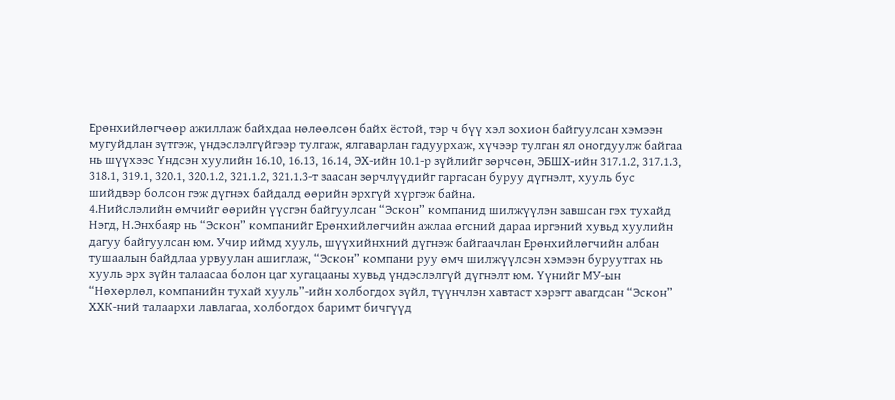Ерөнхийлөгчөөр ажиллаж байхдаа нөлөөлсөн байх ёстой, тэр ч бүү хэл зохион байгуулсан хэмээн мугуйдлан зүтгэж, үндэслэлгүйгээр тулгаж, ялгаварлан гадуурхаж, хүчээр тулган ял оногдуулж байгаа нь шүүхээс Үндсэн хуулийн 16.10, 16.13, 16.14, ЭХ-ийн 10.1-р зүйлийг зөрчсөн, ЭБШХ-ийн 317.1.2, 317.1.3, 318.1, 319.1, 320.1, 320.1.2, 321.1.2, 321.1.3-т заасан зөрчлүүдийг гаргасан буруу дүгнэлт, хууль бус шийдвэр болсон гэж дүгнэх байдалд өөрийн эрхгүй хүргэж байна.
4.Нийслэлийн өмчийг өөрийн үүсгэн байгуулсан “Эскон” компанид шилжүүлэн завшсан гэх тухайд
Нэгд, Н.Энхбаяр нь “Эскон” компанийг Ерөнхийлөгчийн ажлаа өгсний дараа иргэний хувьд хуулийн дагуу байгуулсан юм. Учир иймд хууль, шүүхийнхний дүгнэж байгаачлан Ерөнхийлөгчийн албан тушаалын байдлаа урвуулан ашиглаж, “Эскон” компани руу өмч шилжүүлсэн хэмээн буруутгах нь хууль эрх зүйн талаасаа болон цаг хугацааны хувьд үндэслэлгүй дүгнэлт юм. Үүнийг МУ-ын “Нөхөрлөл, компанийн тухай хууль”-ийн холбогдох зүйл, түүнчлэн хавтаст хэрэгт авагдсан “Эскон” ХХК-ний талаархи лавлагаа, холбогдох баримт бичгүүд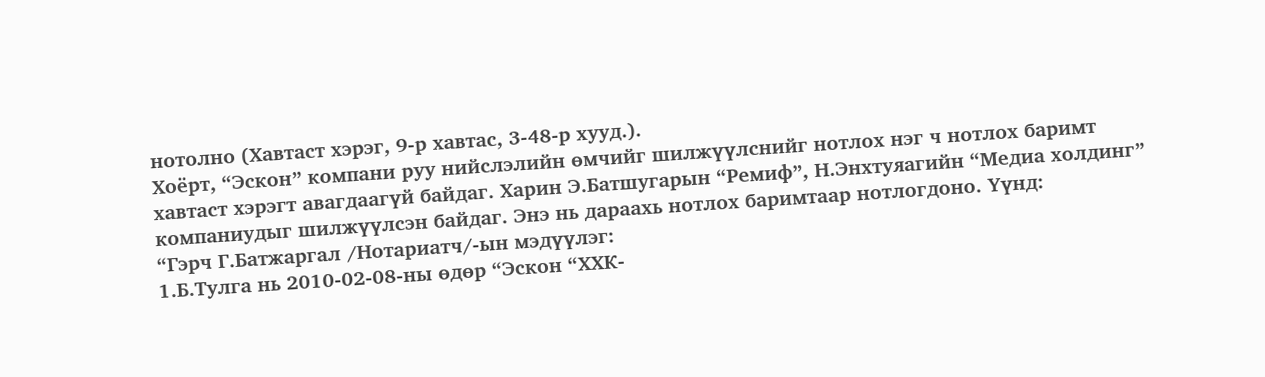нотолно (Хавтаст хэрэг, 9-р хавтас, 3-48-р хууд.).
Хоёрт, “Эскон” компани руу нийслэлийн өмчийг шилжүүлснийг нотлох нэг ч нотлох баримт хавтаст хэрэгт авагдаагүй байдаг. Харин Э.Батшугарын “Ремиф”, Н.Энхтуяагийн “Медиа холдинг” компаниудыг шилжүүлсэн байдаг. Энэ нь дараахь нотлох баримтаар нотлогдоно. Үүнд:
“Гэрч Г.Батжаргал /Нотариатч/-ын мэдүүлэг:
1.Б.Тулга нь 2010-02-08-ны өдөр “Эскон “ХХК-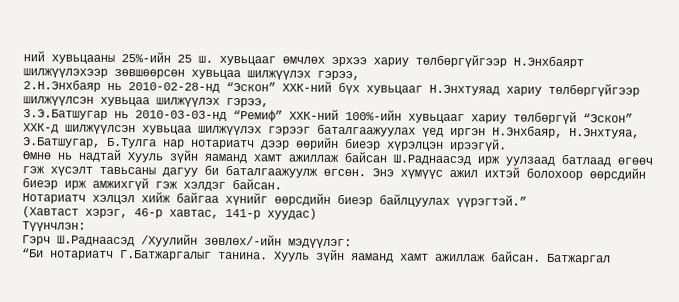ний хувьцааны 25%-ийн 25 ш. хувьцааг өмчлөх эрхээ хариу төлбөргүйгээр Н.Энхбаярт шилжүүлэхээр зөвшөөрсөн хувьцаа шилжүүлэх гэрээ,
2.Н.Энхбаяр нь 2010-02-28-нд “Эскон” ХХК-ний бүх хувьцааг Н.Энхтуяад хариу төлбөргүйгээр шилжүүлсэн хувьцаа шилжүүлэх гэрээ,
3.Э.Батшугар нь 2010-03-03-нд “Ремиф” ХХК-ний 100%-ийн хувьцааг хариу төлбөргүй “Эскон” ХХК-д шилжүүлсэн хувьцаа шилжүүлэх гэрээг баталгаажуулах үед иргэн Н.Энхбаяр, Н.Энхтуяа, Э.Батшугар, Б.Тулга нар нотариатч дээр өөрийн биеэр хүрэлцэн ирээгүй.
Өмнө нь надтай Хууль зүйн яаманд хамт ажиллаж байсан Ш.Раднаасэд ирж уулзаад батлаад өгөөч гэж хүсэлт тавьсаны дагуу би баталгаажуулж өгсөн. Энэ хүмүүс ажил ихтэй болохоор өөрсдийн биеэр ирж амжихгүй гэж хэлдэг байсан.
Нотариатч хэлцэл хийж байгаа хүнийг өөрсдийн биеэр байлцуулах үүрэгтэй.”
(Хавтаст хэрэг, 46-р хавтас, 141-р хуудас)
Түүнчлэн:
Гэрч Ш.Раднаасэд /Хуулийн зөвлөх/-ийн мэдүүлэг:
“Би нотариатч Г.Батжаргалыг танина. Хууль зүйн яаманд хамт ажиллаж байсан. Батжаргал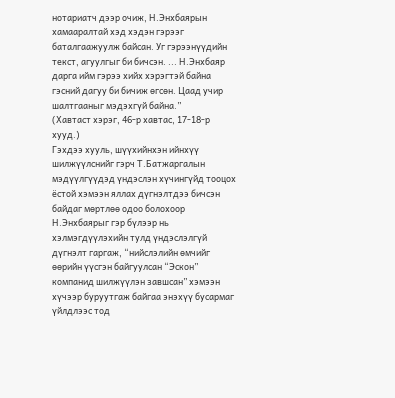нотариатч дээр очиж, Н.Энхбаярын хамааралтай хэд хэдэн гэрээг баталгаажуулж байсан. Уг гэрээнүүдийн текст, агуулгыг би бичсэн. ... Н.Энхбаяр дарга ийм гэрээ хийх хэрэгтэй байна гэсний дагуу би бичиж өгсөн. Цаад учир шалтгааныг мэдэхгүй байна.”
(Хавтаст хэрэг, 46-р хавтас, 17-18-р хууд.)
Гэхдээ хууль, шүүхийнхэн ийнхүү шилжүүлснийг гэрч Т.Батжаргалын мэдүүлгүүдэд үндэслэн хүчингүйд тооцох ёстой хэмээн яллах дүгнэлтдээ бичсэн байдаг мөртлөө одоо болохоор Н.Энхбаярыг гэр бүлээр нь хэлмэгдүүлэхийн тулд үндэслэлгүй дүгнэлт гаргаж, “нийслэлийн өмчийг өөрийн үүсгэн байгуулсан “Эскон” компанид шилжүүлэн завшсан” хэмээн хүчээр буруутгаж байгаа энэхүү бусармаг үйлдлээс тод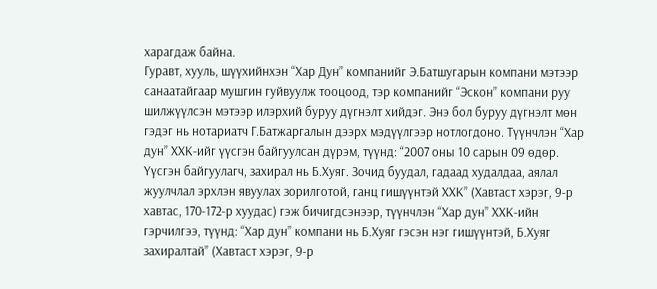харагдаж байна.
Гуравт, хууль, шүүхийнхэн “Хар Дун” компанийг Э.Батшугарын компани мэтээр санаатайгаар мушгин гуйвуулж тооцоод, тэр компанийг “Эскон” компани руу шилжүүлсэн мэтээр илэрхий буруу дүгнэлт хийдэг. Энэ бол буруу дүгнэлт мөн гэдэг нь нотариатч Г.Батжаргалын дээрх мэдүүлгээр нотлогдоно. Түүнчлэн “Хар дун” ХХК-ийг үүсгэн байгуулсан дүрэм, түүнд: “2007 оны 10 сарын 09 өдөр. Үүсгэн байгуулагч, захирал нь Б.Хуяг. Зочид буудал, гадаад худалдаа, аялал жуулчлал эрхлэн явуулах зорилготой, ганц гишүүнтэй ХХК” (Хавтаст хэрэг, 9-р хавтас, 170-172-р хуудас) гэж бичигдсэнээр, түүнчлэн “Хар дун” ХХК-ийн гэрчилгээ, түүнд: “Хар дун” компани нь Б.Хуяг гэсэн нэг гишүүнтэй, Б.Хуяг захиралтай” (Хавтаст хэрэг, 9-р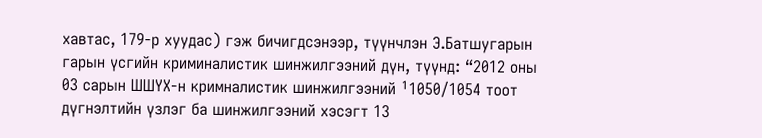хавтас, 179-р хуудас) гэж бичигдсэнээр, түүнчлэн Э.Батшугарын гарын үсгийн криминалистик шинжилгээний дүн, түүнд: “2012 оны 03 сарын ШШҮХ-н кримналистик шинжилгээний ¹1050/1054 тоот дүгнэлтийн үзлэг ба шинжилгээний хэсэгт 13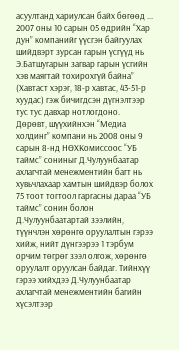асуултанд хариулсан байх бөгөөд ... 2007 оны 10 сарын 05 өдрийн “Хар дун” компанийг үүсгэн байгуулах шийдвэрт зурсан гарын үсгүүд нь Э.Батшугарын загвар гарын үсгийн хэв маягтай тохирохгүй байна” (Хавтаст хэрэг, 18-р хавтас, 43-51-р хуудас) гэж бичигдсэн дүгнэлтээр тус тус давхар нотлогдоно.
Дөрөвт, шүүхийнхэн “Медиа холдинг” компани нь 2008 оны 9 сарын 8-нд НӨХКомиссоос “УБ таймс” сониныг Д.Чулуунбаатар ахлагчтай менежментийн багт нь хувьчлахаар хамтын шийдвэр болох 75 тоот тогтоол гаргасны дараа “УБ таймс” сонин болон Д.Чулуунбаатартай зээлийн, түүнчлэн хөрөнгө оруулалтын гэрээ хийж, нийт дүнгээрээ 1 тэрбум орчим төгрөг зээл олгож, хөрөнгө оруулалт оруулсан байдаг. Тийнхүү гэрээ хийхдээ Д.Чулуунбаатар ахлагчтай менежментийн багийн хүсэлтээр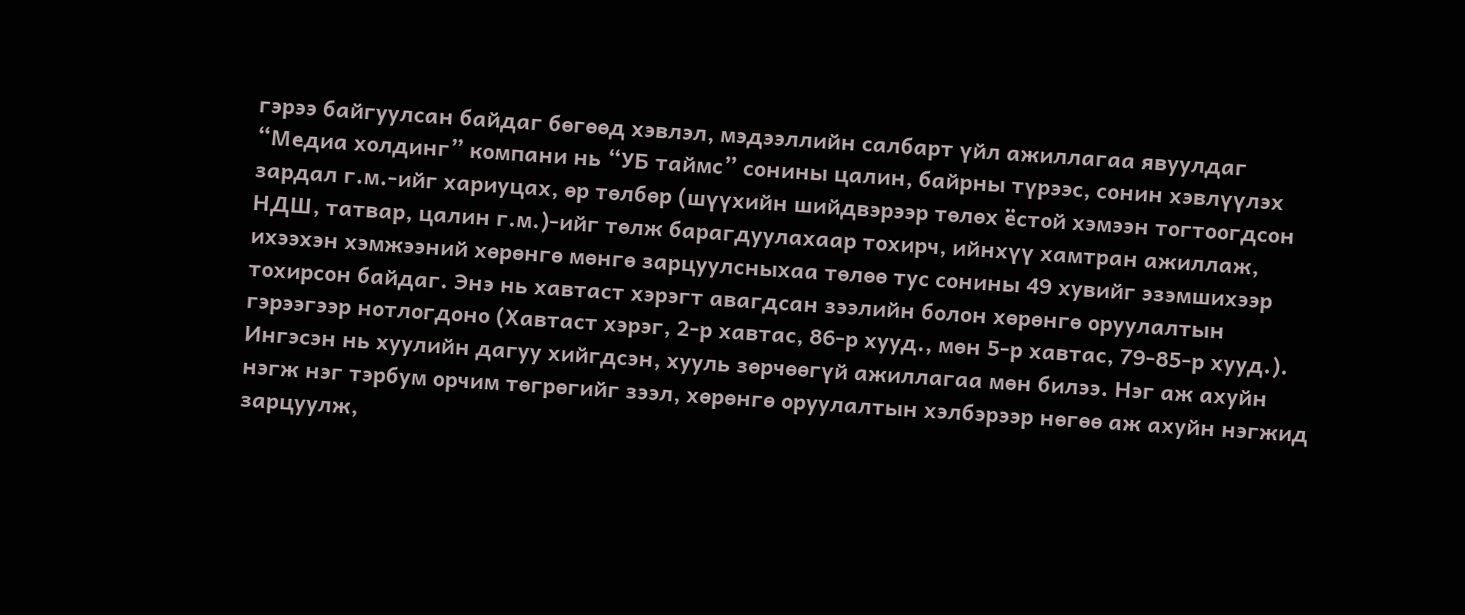гэрээ байгуулсан байдаг бөгөөд хэвлэл, мэдээллийн салбарт үйл ажиллагаа явуулдаг “Медиа холдинг” компани нь “УБ таймс” сонины цалин, байрны түрээс, сонин хэвлүүлэх зардал г.м.-ийг хариуцах, өр төлбөр (шүүхийн шийдвэрээр төлөх ёстой хэмээн тогтоогдсон НДШ, татвар, цалин г.м.)-ийг төлж барагдуулахаар тохирч, ийнхүү хамтран ажиллаж, ихээхэн хэмжээний хөрөнгө мөнгө зарцуулсныхаа төлөө тус сонины 49 хувийг эзэмшихээр тохирсон байдаг. Энэ нь хавтаст хэрэгт авагдсан зээлийн болон хөрөнгө оруулалтын гэрээгээр нотлогдоно (Хавтаст хэрэг, 2-р хавтас, 86-р хууд., мөн 5-р хавтас, 79-85-р хууд.). Ингэсэн нь хуулийн дагуу хийгдсэн, хууль зөрчөөгүй ажиллагаа мөн билээ. Нэг аж ахуйн нэгж нэг тэрбум орчим төгрөгийг зээл, хөрөнгө оруулалтын хэлбэрээр нөгөө аж ахуйн нэгжид зарцуулж,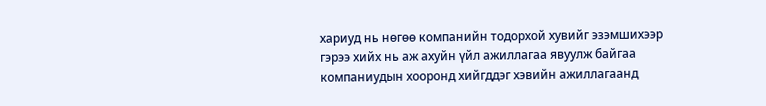хариуд нь нөгөө компанийн тодорхой хувийг эзэмшихээр гэрээ хийх нь аж ахуйн үйл ажиллагаа явуулж байгаа компаниудын хооронд хийгддэг хэвийн ажиллагаанд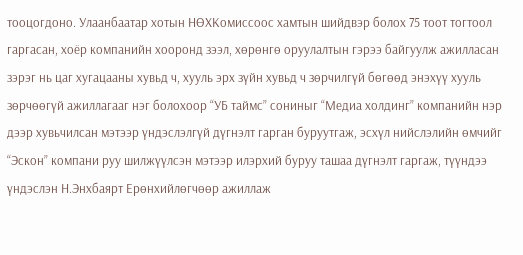тооцогдоно. Улаанбаатар хотын НӨХКомиссоос хамтын шийдвэр болох 75 тоот тогтоол гаргасан, хоёр компанийн хооронд зээл, хөрөнгө оруулалтын гэрээ байгуулж ажилласан зэрэг нь цаг хугацааны хувьд ч, хууль эрх зүйн хувьд ч зөрчилгүй бөгөөд энэхүү хууль зөрчөөгүй ажиллагааг нэг болохоор “УБ таймс” сониныг “Медиа холдинг” компанийн нэр дээр хувьчилсан мэтээр үндэслэлгүй дүгнэлт гарган буруутгаж, эсхүл нийслэлийн өмчийг “Эскон” компани руу шилжүүлсэн мэтээр илэрхий буруу ташаа дүгнэлт гаргаж, түүндээ үндэслэн Н.Энхбаярт Ерөнхийлөгчөөр ажиллаж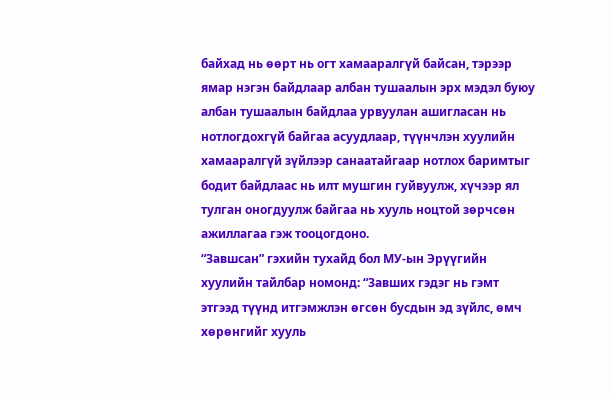байхад нь өөрт нь огт хамааралгүй байсан, тэрээр ямар нэгэн байдлаар албан тушаалын эрх мэдэл буюу албан тушаалын байдлаа урвуулан ашигласан нь нотлогдохгүй байгаа асуудлаар, түүнчлэн хуулийн хамааралгүй зүйлээр санаатайгаар нотлох баримтыг бодит байдлаас нь илт мушгин гуйвуулж, хүчээр ял тулган оногдуулж байгаа нь хууль ноцтой зөрчсөн ажиллагаа гэж тооцогдоно.
“Завшсан” гэхийн тухайд бол МУ-ын Эрүүгийн хуулийн тайлбар номонд: “Завших гэдэг нь гэмт этгээд түүнд итгэмжлэн өгсөн бусдын эд зүйлс, өмч хөрөнгийг хууль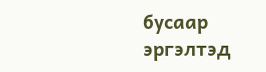бусаар эргэлтэд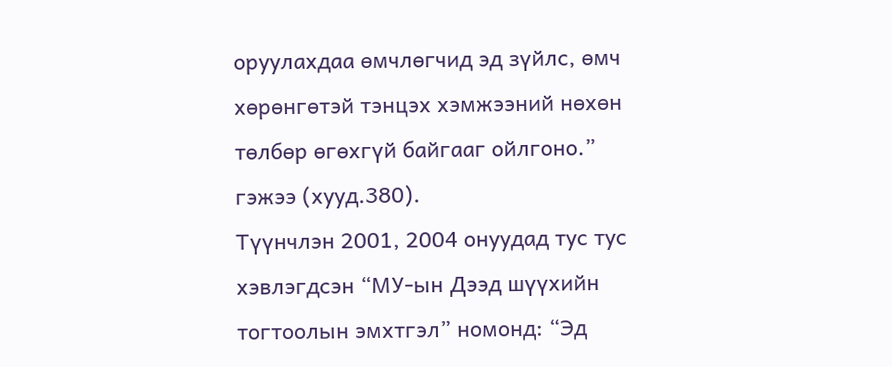оруулахдаа өмчлөгчид эд зүйлс, өмч хөрөнгөтэй тэнцэх хэмжээний нөхөн төлбөр өгөхгүй байгааг ойлгоно.” гэжээ (хууд.380).
Түүнчлэн 2001, 2004 онуудад тус тус хэвлэгдсэн “МУ-ын Дээд шүүхийн тогтоолын эмхтгэл” номонд: “Эд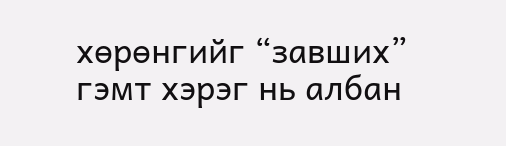хөрөнгийг “завших” гэмт хэрэг нь албан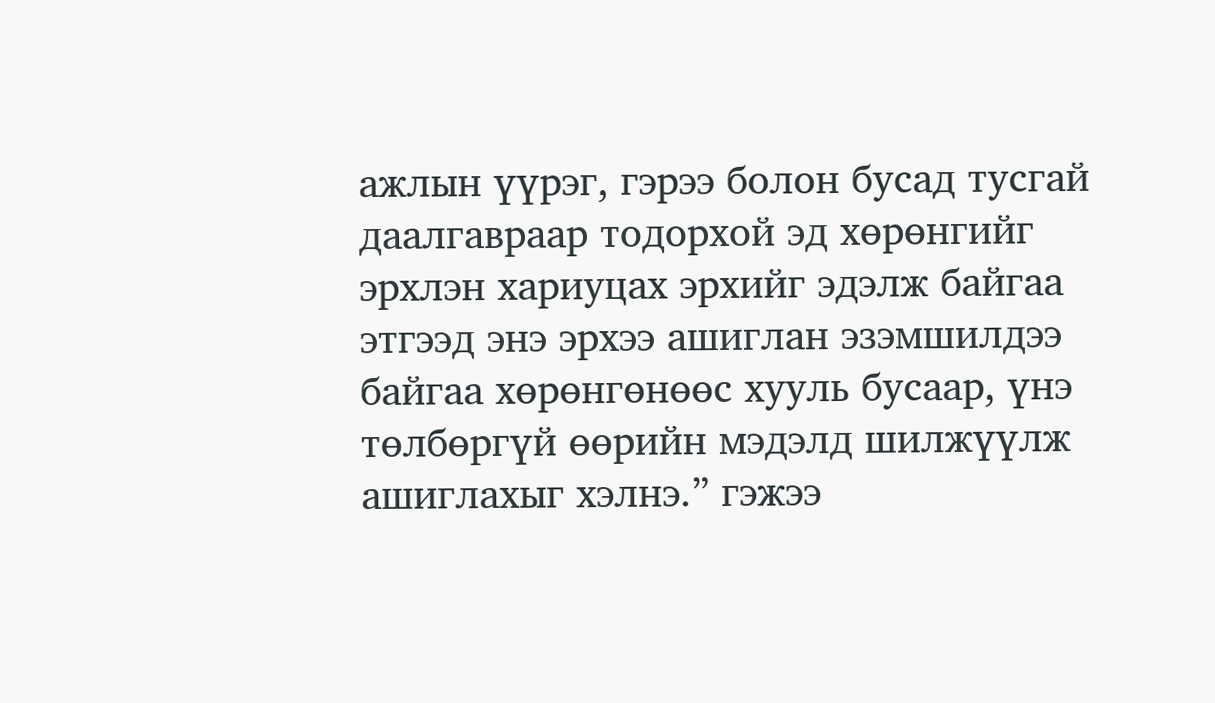ажлын үүрэг, гэрээ болон бусад тусгай даалгавраар тодорхой эд хөрөнгийг эрхлэн хариуцах эрхийг эдэлж байгаа этгээд энэ эрхээ ашиглан эзэмшилдээ байгаа хөрөнгөнөөс хууль бусаар, үнэ төлбөргүй өөрийн мэдэлд шилжүүлж ашиглахыг хэлнэ.” гэжээ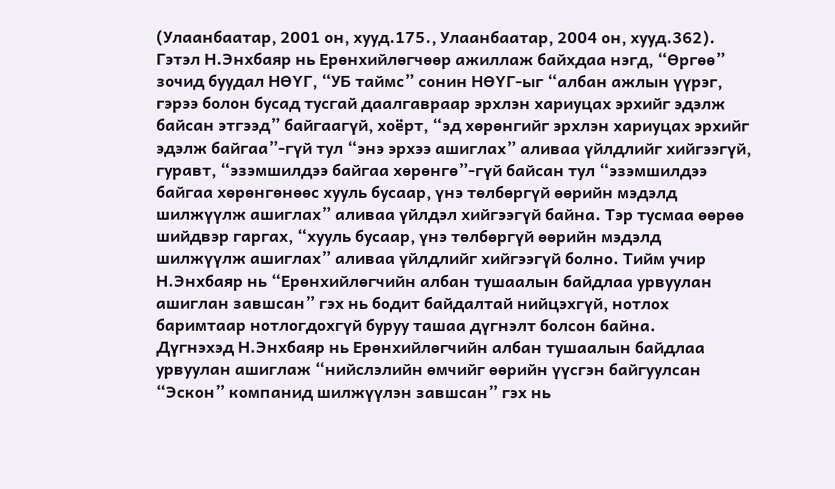(Улаанбаатар, 2001 он, хууд.175., Улаанбаатар, 2004 он, хууд.362).
Гэтэл Н.Энхбаяр нь Ерөнхийлөгчөөр ажиллаж байхдаа нэгд, “Өргөө” зочид буудал НӨҮГ, “УБ таймс” сонин НӨҮГ-ыг “албан ажлын үүрэг, гэрээ болон бусад тусгай даалгавраар эрхлэн хариуцах эрхийг эдэлж байсан этгээд” байгаагүй, хоёрт, “эд хөрөнгийг эрхлэн хариуцах эрхийг эдэлж байгаа”-гүй тул “энэ эрхээ ашиглах” аливаа үйлдлийг хийгээгүй, гуравт, “эзэмшилдээ байгаа хөрөнгө”-гүй байсан тул “эзэмшилдээ байгаа хөрөнгөнөөс хууль бусаар, үнэ төлбөргүй өөрийн мэдэлд шилжүүлж ашиглах” аливаа үйлдэл хийгээгүй байна. Тэр тусмаа өөрөө шийдвэр гаргах, “хууль бусаар, үнэ төлбөргүй өөрийн мэдэлд шилжүүлж ашиглах” аливаа үйлдлийг хийгээгүй болно. Тийм учир Н.Энхбаяр нь “Ерөнхийлөгчийн албан тушаалын байдлаа урвуулан ашиглан завшсан” гэх нь бодит байдалтай нийцэхгүй, нотлох баримтаар нотлогдохгүй буруу ташаа дүгнэлт болсон байна.
Дүгнэхэд Н.Энхбаяр нь Ерөнхийлөгчийн албан тушаалын байдлаа урвуулан ашиглаж “нийслэлийн өмчийг өөрийн үүсгэн байгуулсан “Эскон” компанид шилжүүлэн завшсан” гэх нь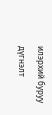илэрхий буруу дүгнэлт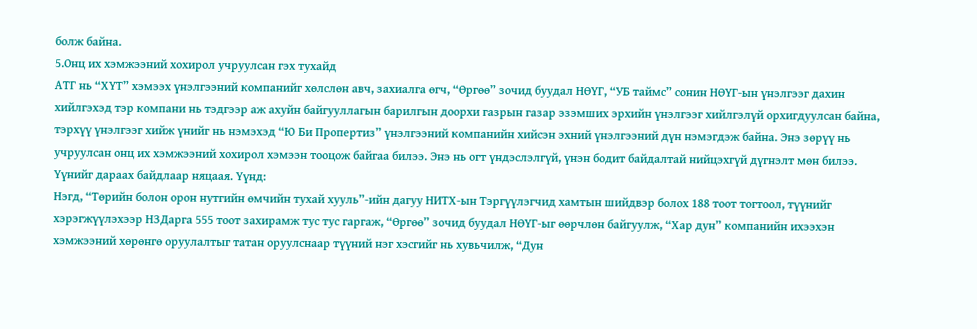болж байна.
5.Онц их хэмжээний хохирол учруулсан гэх тухайд
АТГ нь “ХҮТ” хэмээх үнэлгээний компанийг хөлслөн авч, захиалга өгч, “Өргөө” зочид буудал НӨҮГ, “УБ таймс” сонин НӨҮГ-ын үнэлгээг дахин хийлгэхэд тэр компани нь тэдгээр аж ахуйн байгууллагын барилгын доорхи газрын газар эзэмших эрхийн үнэлгээг хийлгэлүй орхигдуулсан байна, тэрхүү үнэлгээг хийж үнийг нь нэмэхэд “Ю Би Пропертиз” үнэлгээний компанийн хийсэн эхний үнэлгээний дүн нэмэгдэж байна. Энэ зөрүү нь учруулсан онц их хэмжээний хохирол хэмээн тооцож байгаа билээ. Энэ нь огт үндэслэлгүй, үнэн бодит байдалтай нийцэхгүй дүгнэлт мөн билээ. Үүнийг дараах байдлаар няцаая. Үүнд:
Нэгд, “Төрийн болон орон нутгийн өмчийн тухай хууль”-ийн дагуу НИТХ-ын Тэргүүлэгчид хамтын шийдвэр болох 188 тоот тогтоол, түүнийг хэрэгжүүлэхээр НЗДарга 555 тоот захирамж тус тус гаргаж, “Өргөө” зочид буудал НӨҮГ-ыг өөрчлөн байгуулж, “Хар дун” компанийн ихээхэн хэмжээний хөрөнгө оруулалтыг татан оруулснаар түүний нэг хэсгийг нь хувьчилж, “Дун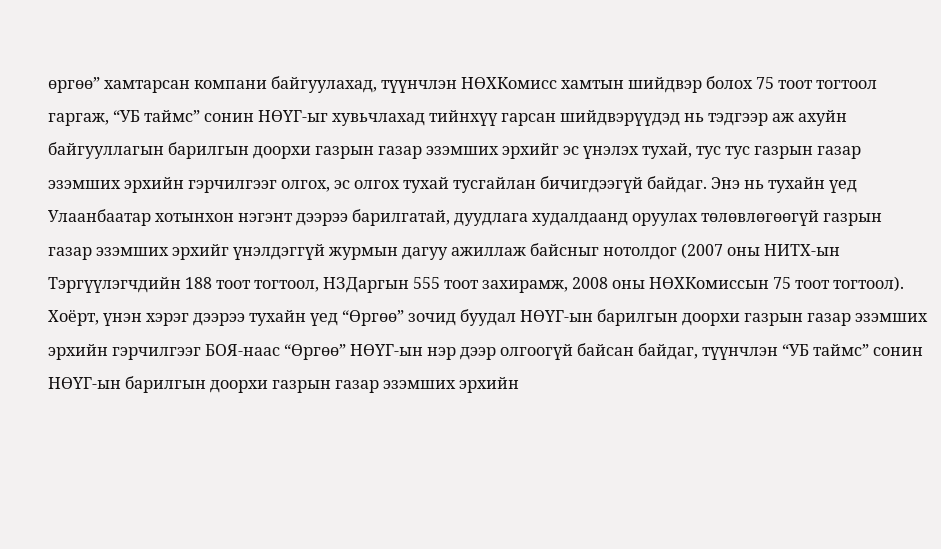өргөө” хамтарсан компани байгуулахад, түүнчлэн НӨХКомисс хамтын шийдвэр болох 75 тоот тогтоол гаргаж, “УБ таймс” сонин НӨҮГ-ыг хувьчлахад тийнхүү гарсан шийдвэрүүдэд нь тэдгээр аж ахуйн байгууллагын барилгын доорхи газрын газар эзэмших эрхийг эс үнэлэх тухай, тус тус газрын газар эзэмших эрхийн гэрчилгээг олгох, эс олгох тухай тусгайлан бичигдээгүй байдаг. Энэ нь тухайн үед Улаанбаатар хотынхон нэгэнт дээрээ барилгатай, дуудлага худалдаанд оруулах төлөвлөгөөгүй газрын газар эзэмших эрхийг үнэлдэггүй журмын дагуу ажиллаж байсныг нотолдог (2007 оны НИТХ-ын Тэргүүлэгчдийн 188 тоот тогтоол, НЗДаргын 555 тоот захирамж, 2008 оны НӨХКомиссын 75 тоот тогтоол).
Хоёрт, үнэн хэрэг дээрээ тухайн үед “Өргөө” зочид буудал НӨҮГ-ын барилгын доорхи газрын газар эзэмших эрхийн гэрчилгээг БОЯ-наас “Өргөө” НӨҮГ-ын нэр дээр олгоогүй байсан байдаг, түүнчлэн “УБ таймс” сонин НӨҮГ-ын барилгын доорхи газрын газар эзэмших эрхийн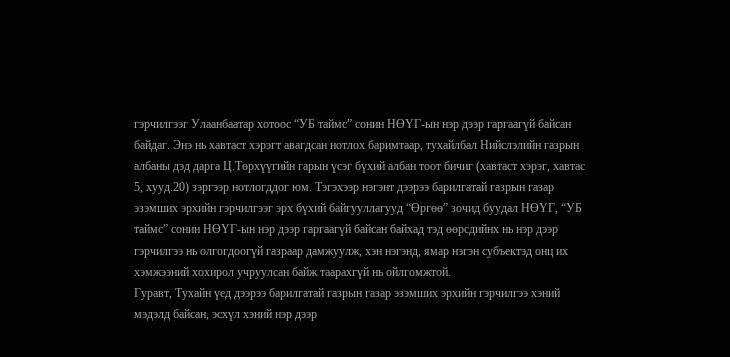гэрчилгээг Улаанбаатар хотоос “УБ таймс” сонин НӨҮГ-ын нэр дээр гаргаагүй байсан байдаг. Энэ нь хавтаст хэрэгт авагдсан нотлох баримтаар, тухайлбал Нийслэлийн газрын албаны дэд дарга Ц.Төрхүүгийн гарын үсэг бүхий албан тоот бичиг (хавтаст хэрэг, хавтас 5, хууд.20) зэргээр нотлогддог юм. Тэгэхээр нэгэнт дээрээ барилгатай газрын газар эзэмших эрхийн гэрчилгээг эрх бүхий байгууллагууд “Өргөө” зочид буудал НӨҮГ, “УБ таймс” сонин НӨҮГ-ын нэр дээр гаргаагүй байсан байхад тэд өөрсдийнх нь нэр дээр гэрчилгээ нь олгогдоогүй газраар дамжуулж, хэн нэгэнд, ямар нэгэн субъектэд онц их хэмжээний хохирол учруулсан байж таарахгүй нь ойлгомжтой.
Гуравт, Тухайн үед дээрээ барилгатай газрын газар эзэмших эрхийн гэрчилгээ хэний мэдэлд байсан, эсхүл хэний нэр дээр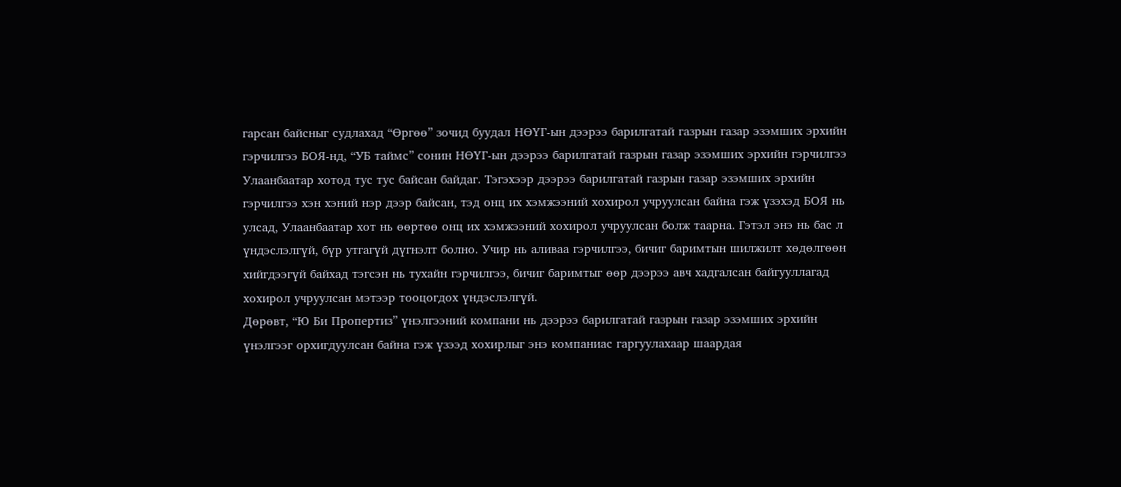гарсан байсныг судлахад “Өргөө” зочид буудал НӨҮГ-ын дээрээ барилгатай газрын газар эзэмших эрхийн гэрчилгээ БОЯ-нд, “УБ таймс” сонин НӨҮГ-ын дээрээ барилгатай газрын газар эзэмших эрхийн гэрчилгээ Улаанбаатар хотод тус тус байсан байдаг. Тэгэхээр дээрээ барилгатай газрын газар эзэмших эрхийн гэрчилгээ хэн хэний нэр дээр байсан, тэд онц их хэмжээний хохирол учруулсан байна гэж үзэхэд БОЯ нь улсад, Улаанбаатар хот нь өөртөө онц их хэмжээний хохирол учруулсан болж таарна. Гэтэл энэ нь бас л үндэслэлгүй, бүр утгагүй дүгнэлт болно. Учир нь аливаа гэрчилгээ, бичиг баримтын шилжилт хөдөлгөөн хийгдээгүй байхад тэгсэн нь тухайн гэрчилгээ, бичиг баримтыг өөр дээрээ авч хадгалсан байгууллагад хохирол учруулсан мэтээр тооцогдох үндэслэлгүй.
Дөрөвт, “Ю Би Пропертиз” үнэлгээний компани нь дээрээ барилгатай газрын газар эзэмших эрхийн үнэлгээг орхигдуулсан байна гэж үзээд хохирлыг энэ компаниас гаргуулахаар шаардая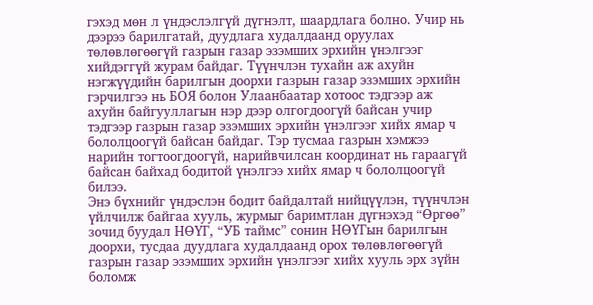гэхэд мөн л үндэслэлгүй дүгнэлт, шаардлага болно. Учир нь дээрээ барилгатай, дуудлага худалдаанд оруулах төлөвлөгөөгүй газрын газар эзэмших эрхийн үнэлгээг хийдэггүй журам байдаг. Түүнчлэн тухайн аж ахуйн нэгжүүдийн барилгын доорхи газрын газар эзэмших эрхийн гэрчилгээ нь БОЯ болон Улаанбаатар хотоос тэдгээр аж ахуйн байгууллагын нэр дээр олгогдоогүй байсан учир тэдгээр газрын газар эзэмших эрхийн үнэлгээг хийх ямар ч бололцоогүй байсан байдаг. Тэр тусмаа газрын хэмжээ нарийн тогтоогдоогүй, нарийвчилсан координат нь гараагүй байсан байхад бодитой үнэлгээ хийх ямар ч бололцоогүй билээ.
Энэ бүхнийг үндэслэн бодит байдалтай нийцүүлэн, түүнчлэн үйлчилж байгаа хууль, журмыг баримтлан дүгнэхэд “Өргөө” зочид буудал НӨҮГ, “УБ таймс” сонин НӨҮГын барилгын доорхи, тусдаа дуудлага худалдаанд орох төлөвлөгөөгүй газрын газар эзэмших эрхийн үнэлгээг хийх хууль эрх зүйн боломж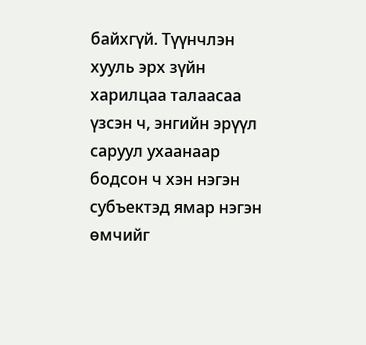байхгүй. Түүнчлэн хууль эрх зүйн харилцаа талаасаа үзсэн ч, энгийн эрүүл саруул ухаанаар бодсон ч хэн нэгэн субъектэд ямар нэгэн өмчийг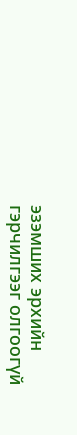эзэмших эрхийн гэрчилгээг олгоогүй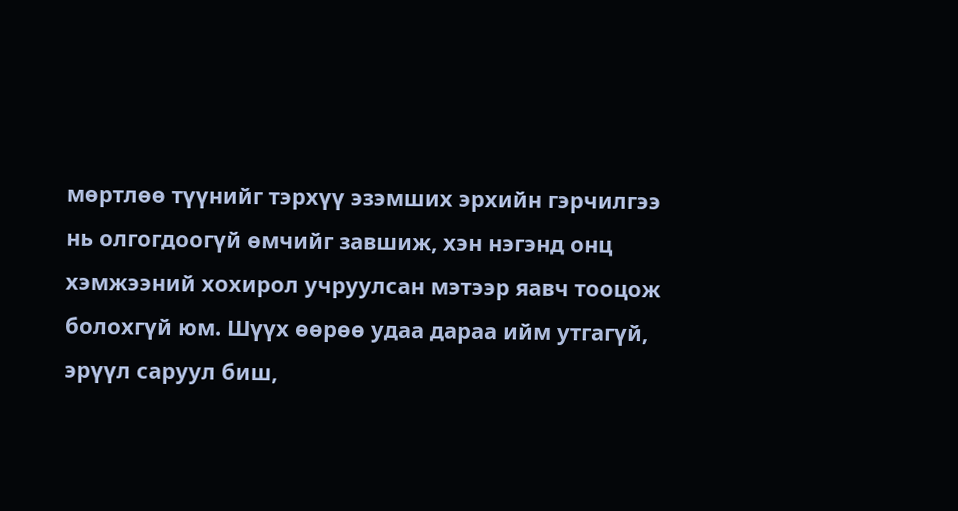мөртлөө түүнийг тэрхүү эзэмших эрхийн гэрчилгээ нь олгогдоогүй өмчийг завшиж, хэн нэгэнд онц хэмжээний хохирол учруулсан мэтээр яавч тооцож болохгүй юм. Шүүх өөрөө удаа дараа ийм утгагүй, эрүүл саруул биш,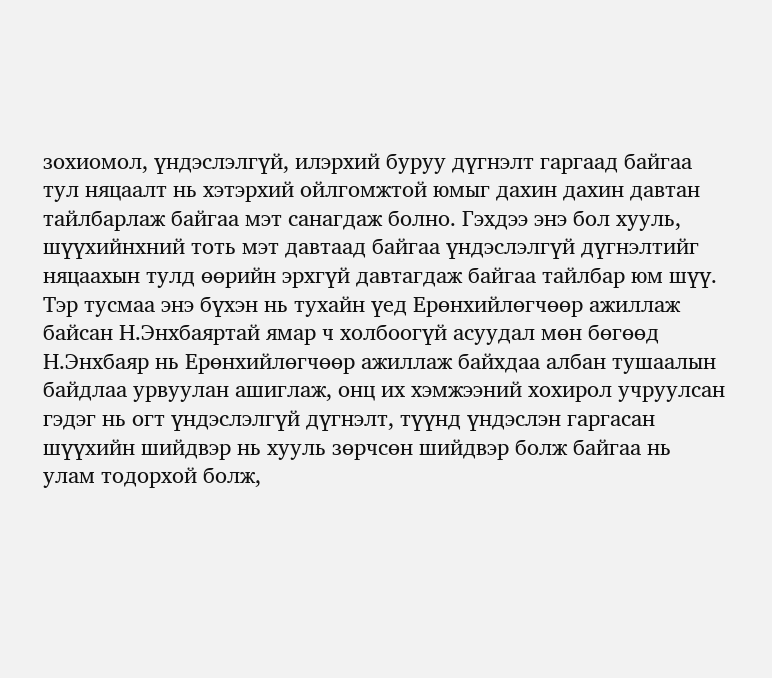зохиомол, үндэслэлгүй, илэрхий буруу дүгнэлт гаргаад байгаа тул няцаалт нь хэтэрхий ойлгомжтой юмыг дахин дахин давтан тайлбарлаж байгаа мэт санагдаж болно. Гэхдээ энэ бол хууль, шүүхийнхний тоть мэт давтаад байгаа үндэслэлгүй дүгнэлтийг няцаахын тулд өөрийн эрхгүй давтагдаж байгаа тайлбар юм шүү.
Тэр тусмаа энэ бүхэн нь тухайн үед Ерөнхийлөгчөөр ажиллаж байсан Н.Энхбаяртай ямар ч холбоогүй асуудал мөн бөгөөд Н.Энхбаяр нь Ерөнхийлөгчөөр ажиллаж байхдаа албан тушаалын байдлаа урвуулан ашиглаж, онц их хэмжээний хохирол учруулсан гэдэг нь огт үндэслэлгүй дүгнэлт, түүнд үндэслэн гаргасан шүүхийн шийдвэр нь хууль зөрчсөн шийдвэр болж байгаа нь улам тодорхой болж,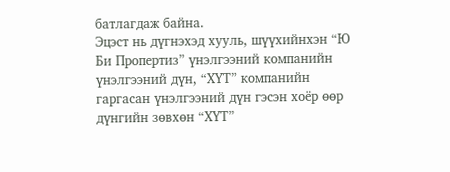батлагдаж байна.
Эцэст нь дүгнэхэд хууль, шүүхийнхэн “Ю Би Пропертиз” үнэлгээний компанийн үнэлгээний дүн, “ХҮТ” компанийн гаргасан үнэлгээний дүн гэсэн хоёр өөр дүнгийн зөвхөн “ХҮТ”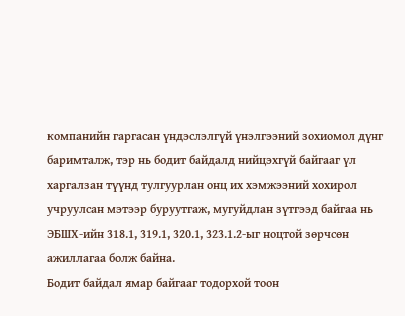компанийн гаргасан үндэслэлгүй үнэлгээний зохиомол дүнг баримталж, тэр нь бодит байдалд нийцэхгүй байгааг үл харгалзан түүнд тулгуурлан онц их хэмжээний хохирол учруулсан мэтээр буруутгаж, мугуйдлан зүтгээд байгаа нь ЭБШХ-ийн 318.1, 319.1, 320.1, 323.1.2-ыг ноцтой зөрчсөн ажиллагаа болж байна.
Бодит байдал ямар байгааг тодорхой тоон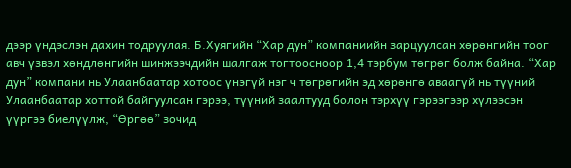дээр үндэслэн дахин тодруулая. Б.Хуягийн “Хар дун” компаниийн зарцуулсан хөрөнгийн тоог авч үзвэл хөндлөнгийн шинжээчдийн шалгаж тогтоосноор 1,4 тэрбум төгрөг болж байна. “Хар дун” компани нь Улаанбаатар хотоос үнэгүй нэг ч төгрөгийн эд хөрөнгө аваагүй нь түүний Улаанбаатар хоттой байгуулсан гэрээ, түүний заалтууд болон тэрхүү гэрээгээр хүлээсэн үүргээ биелүүлж, “Өргөө” зочид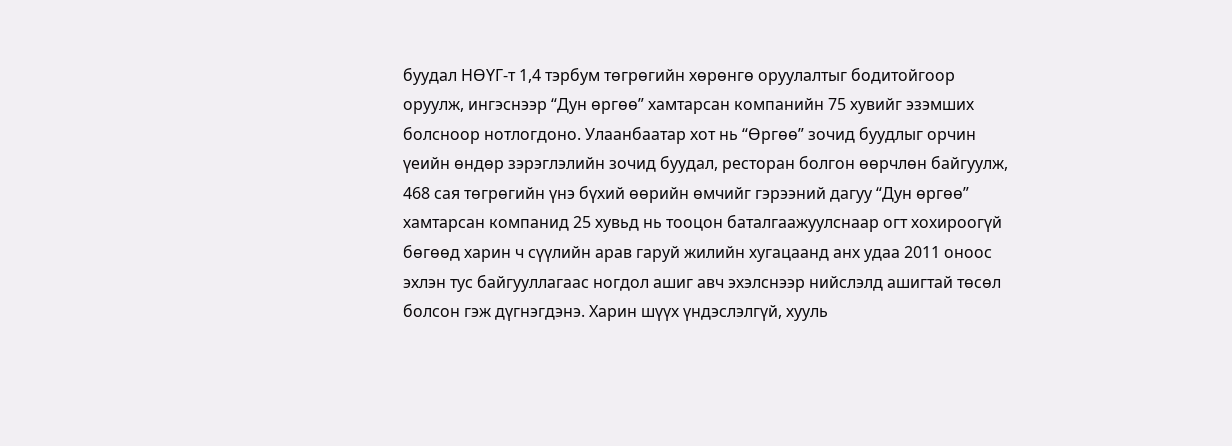буудал НӨҮГ-т 1,4 тэрбум төгрөгийн хөрөнгө оруулалтыг бодитойгоор оруулж, ингэснээр “Дун өргөө” хамтарсан компанийн 75 хувийг эзэмших болсноор нотлогдоно. Улаанбаатар хот нь “Өргөө” зочид буудлыг орчин үеийн өндөр зэрэглэлийн зочид буудал, ресторан болгон өөрчлөн байгуулж, 468 сая төгрөгийн үнэ бүхий өөрийн өмчийг гэрээний дагуу “Дун өргөө” хамтарсан компанид 25 хувьд нь тооцон баталгаажуулснаар огт хохироогүй бөгөөд харин ч сүүлийн арав гаруй жилийн хугацаанд анх удаа 2011 оноос эхлэн тус байгууллагаас ногдол ашиг авч эхэлснээр нийслэлд ашигтай төсөл болсон гэж дүгнэгдэнэ. Харин шүүх үндэслэлгүй, хууль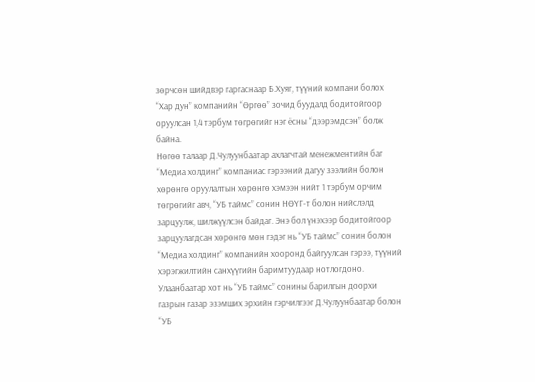зөрчсөн шийдвэр гаргаснаар Б.Хуяг, түүний компани болох “Хар дун” компанийн “Өргөө” зочид буудалд бодитойгоор оруулсан 1,4 тэрбум төгрөгийг нэг ёсны “дээрэмдсэн” болж байна.
Нөгөө талаар Д.Чулуунбаатар ахлагчтай менежментийн баг “Медиа холдинг” компаниас гэрээний дагуу зээлийн болон хөрөнгө оруулалтын хөрөнгө хэмээн нийт 1 тэрбум орчим төгрөгийг авч, “УБ таймс” сонин НӨҮГ-т болон нийслэлд зарцуулж, шилжүүлсэн байдаг. Энэ бол үнэхээр бодитойгоор зарцуулагдсан хөрөнгө мөн гэдэг нь “УБ таймс” сонин болон “Медиа холдинг” компанийн хооронд байгуулсан гэрээ, түүний хэрэгжилтийн санхүүгийн баримтуудаар нотлогдоно.
Улаанбаатар хот нь “УБ таймс” сонины барилгын доорхи газрын газар эзэмших эрхийн гэрчилгээг Д.Чулуунбаатар болон “УБ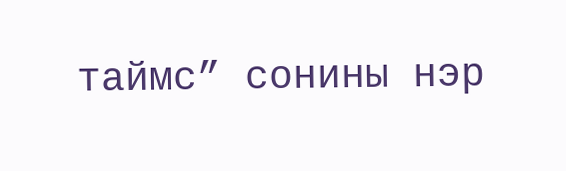таймс” сонины нэр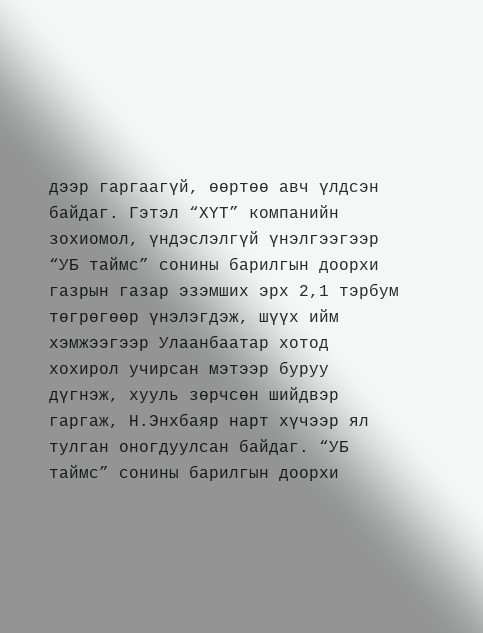дээр гаргаагүй, өөртөө авч үлдсэн байдаг. Гэтэл “ХҮТ” компанийн зохиомол, үндэслэлгүй үнэлгээгээр “УБ таймс” сонины барилгын доорхи газрын газар эзэмших эрх 2,1 тэрбум төгрөгөөр үнэлэгдэж, шүүх ийм хэмжээгээр Улаанбаатар хотод хохирол учирсан мэтээр буруу дүгнэж, хууль зөрчсөн шийдвэр гаргаж, Н.Энхбаяр нарт хүчээр ял тулган оногдуулсан байдаг. “УБ таймс” сонины барилгын доорхи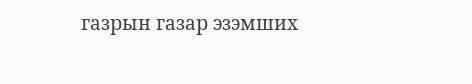газрын газар эзэмших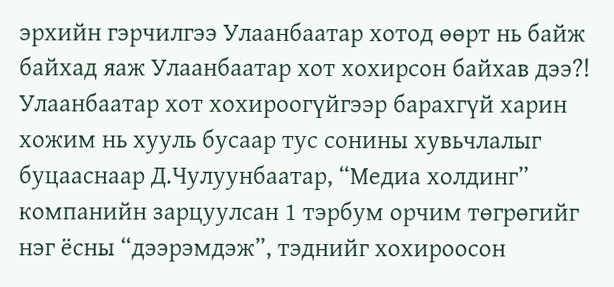эрхийн гэрчилгээ Улаанбаатар хотод өөрт нь байж байхад яаж Улаанбаатар хот хохирсон байхав дээ?! Улаанбаатар хот хохироогүйгээр барахгүй харин хожим нь хууль бусаар тус сонины хувьчлалыг буцааснаар Д.Чулуунбаатар, “Медиа холдинг” компанийн зарцуулсан 1 тэрбум орчим төгрөгийг нэг ёсны “дээрэмдэж”, тэднийг хохироосон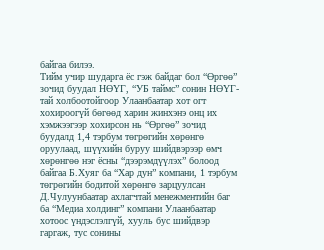байгаа билээ.
Тийм учир шударга ёс гэж байдаг бол “Өргөө” зочид буудал НӨҮГ, “УБ таймс” сонин НӨҮГ-тай холбоотойгоор Улаанбаатар хот огт хохироогүй бөгөөд харин жинхэнэ онц их хэмжээгээр хохирсон нь “Өргөө” зочид буудалд 1,4 тэрбум төгрөгийн хөрөнгө оруулаад, шүүхийн буруу шийдвэрээр өмч хөрөнгөө нэг ёсны “дээрэмдүүлэх” болоод байгаа Б.Хуяг ба “Хар дун” компани, 1 тэрбум төгрөгийн бодитой хөрөнгө зарцуулсан Д.Чулуунбаатар ахлагчтай менежментийн баг ба “Медиа холдинг” компани Улаанбаатар хотоос үндэслэлгүй, хууль бус шийдвэр гаргаж, тус сонины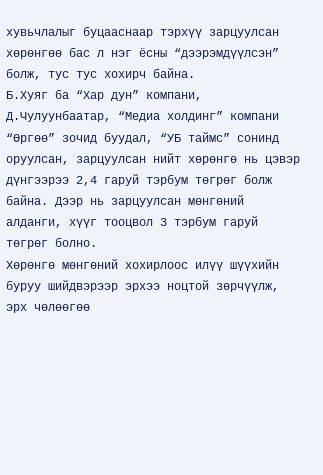хувьчлалыг буцааснаар тэрхүү зарцуулсан хөрөнгөө бас л нэг ёсны “дээрэмдүүлсэн” болж, тус тус хохирч байна.
Б.Хуяг ба “Хар дун” компани, Д.Чулуунбаатар, “Медиа холдинг” компани “Өргөө” зочид буудал, “УБ таймс” сонинд оруулсан, зарцуулсан нийт хөрөнгө нь цэвэр дүнгээрээ 2,4 гаруй тэрбум төгрөг болж байна. Дээр нь зарцуулсан мөнгөний алданги, хүүг тооцвол 3 тэрбум гаруй төгрөг болно.
Хөрөнгө мөнгөний хохирлоос илүү шүүхийн буруу шийдвэрээр эрхээ ноцтой зөрчүүлж, эрх чөлөөгөө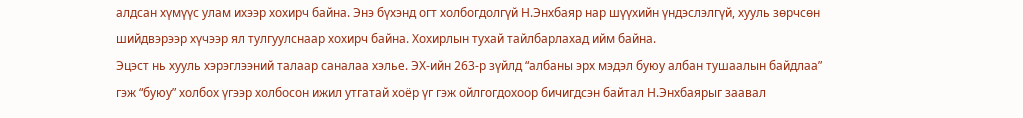алдсан хүмүүс улам ихээр хохирч байна. Энэ бүхэнд огт холбогдолгүй Н.Энхбаяр нар шүүхийн үндэслэлгүй, хууль зөрчсөн шийдвэрээр хүчээр ял тулгуулснаар хохирч байна. Хохирлын тухай тайлбарлахад ийм байна.
Эцэст нь хууль хэрэглээний талаар саналаа хэлье. ЭХ-ийн 263-р зүйлд “албаны эрх мэдэл буюу албан тушаалын байдлаа” гэж “буюу” холбох үгээр холбосон ижил утгатай хоёр үг гэж ойлгогдохоор бичигдсэн байтал Н.Энхбаярыг заавал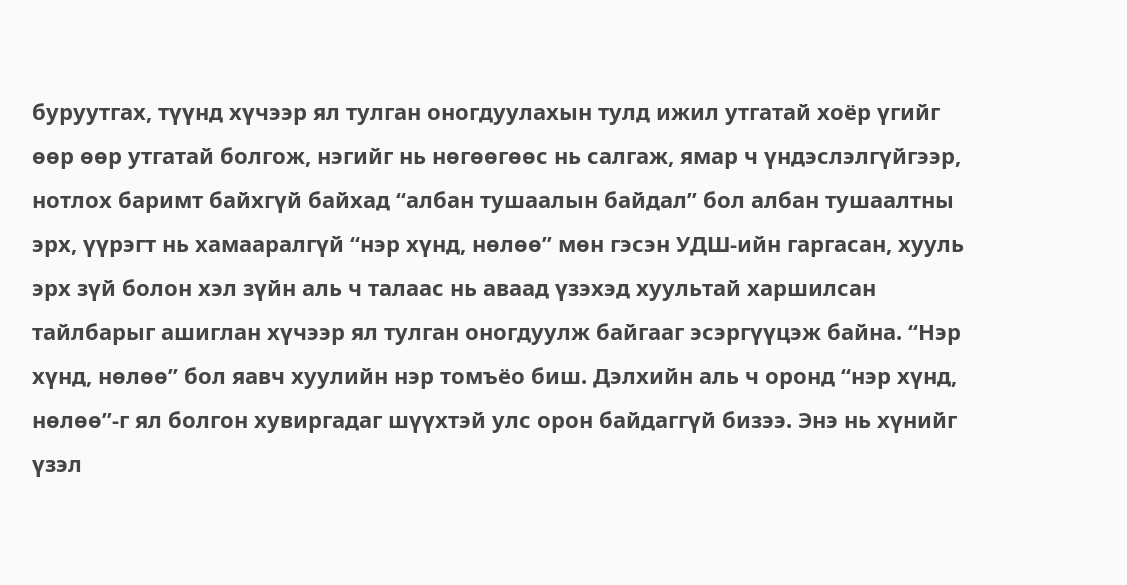буруутгах, түүнд хүчээр ял тулган оногдуулахын тулд ижил утгатай хоёр үгийг өөр өөр утгатай болгож, нэгийг нь нөгөөгөөс нь салгаж, ямар ч үндэслэлгүйгээр, нотлох баримт байхгүй байхад “албан тушаалын байдал” бол албан тушаалтны эрх, үүрэгт нь хамааралгүй “нэр хүнд, нөлөө” мөн гэсэн УДШ-ийн гаргасан, хууль эрх зүй болон хэл зүйн аль ч талаас нь аваад үзэхэд хуультай харшилсан тайлбарыг ашиглан хүчээр ял тулган оногдуулж байгааг эсэргүүцэж байна. “Нэр хүнд, нөлөө” бол яавч хуулийн нэр томъёо биш. Дэлхийн аль ч оронд “нэр хүнд, нөлөө”-г ял болгон хувиргадаг шүүхтэй улс орон байдаггүй бизээ. Энэ нь хүнийг үзэл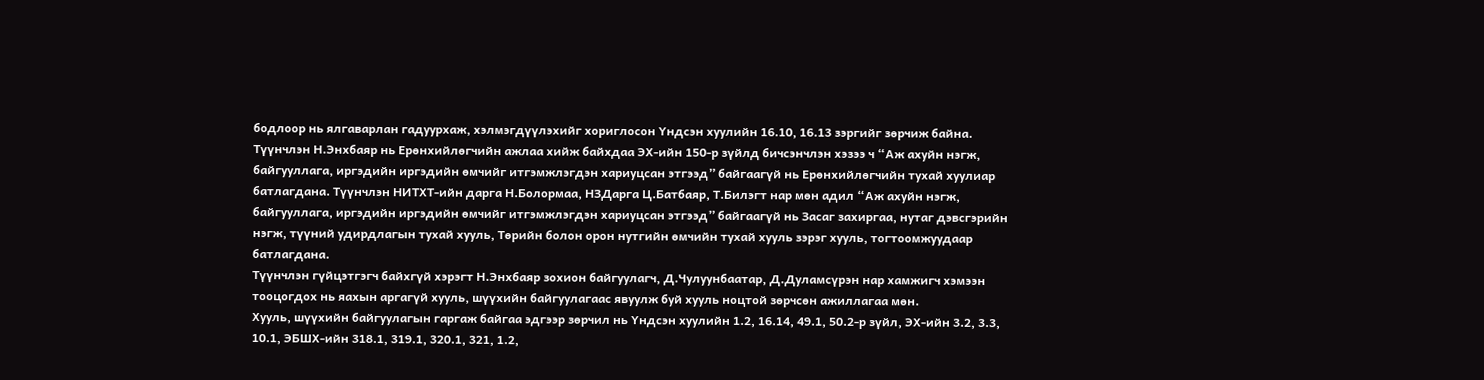бодлоор нь ялгаварлан гадуурхаж, хэлмэгдүүлэхийг хориглосон Үндсэн хуулийн 16.10, 16.13 зэргийг зөрчиж байна.
Түүнчлэн Н.Энхбаяр нь Ерөнхийлөгчийн ажлаа хийж байхдаа ЭХ-ийн 150-р зүйлд бичсэнчлэн хэзээ ч “Аж ахуйн нэгж, байгууллага, иргэдийн иргэдийн өмчийг итгэмжлэгдэн хариуцсан этгээд” байгаагүй нь Ерөнхийлөгчийн тухай хуулиар батлагдана. Түүнчлэн НИТХТ-ийн дарга Н.Болормаа, НЗДарга Ц.Батбаяр, Т.Билэгт нар мөн адил “Аж ахуйн нэгж, байгууллага, иргэдийн иргэдийн өмчийг итгэмжлэгдэн хариуцсан этгээд” байгаагүй нь Засаг захиргаа, нутаг дэвсгэрийн нэгж, түүний удирдлагын тухай хууль, Төрийн болон орон нутгийн өмчийн тухай хууль зэрэг хууль, тогтоомжуудаар батлагдана.
Түүнчлэн гүйцэтгэгч байхгүй хэрэгт Н.Энхбаяр зохион байгуулагч, Д.Чулуунбаатар, Д.Дуламсүрэн нар хамжигч хэмээн тооцогдох нь яахын аргагүй хууль, шүүхийн байгуулагаас явуулж буй хууль ноцтой зөрчсөн ажиллагаа мөн.
Хууль, шүүхийн байгуулагын гаргаж байгаа эдгээр зөрчил нь Үндсэн хуулийн 1.2, 16.14, 49.1, 50.2-р зүйл, ЭХ-ийн 3.2, 3.3, 10.1, ЭБШХ-ийн 318.1, 319.1, 320.1, 321, 1.2,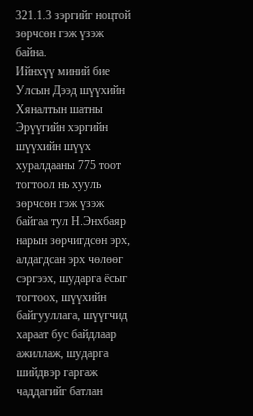321.1.3 зэргийг ноцтой зөрчсөн гэж үзэж байна.
Ийнхүү миний бие Улсын Дээд шүүхийн Хяналтын шатны Эрүүгийн хэргийн шүүхийн шүүх хуралдааны 775 тоот тогтоол нь хууль зөрчсөн гэж үзэж байгаа тул Н.Энхбаяр нарын зөрчигдсөн эрх, алдагдсан эрх чөлөөг сэргээх, шударга ёсыг тогтоох, шүүхийн байгууллага, шүүгчид хараат бус байдлаар ажиллаж, шударга шийдвэр гаргаж чаддагийг батлан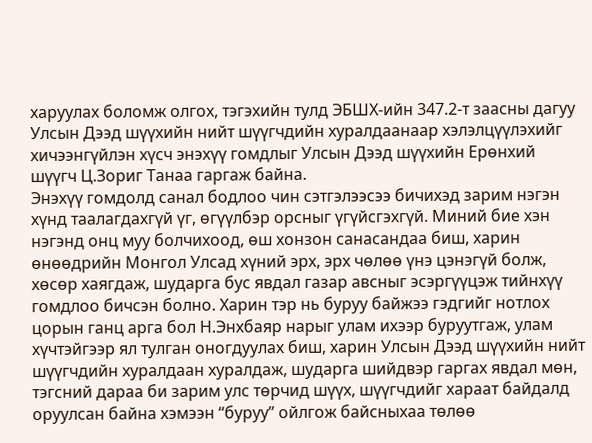харуулах боломж олгох, тэгэхийн тулд ЭБШХ-ийн 347.2-т заасны дагуу Улсын Дээд шүүхийн нийт шүүгчдийн хуралдаанаар хэлэлцүүлэхийг хичээнгүйлэн хүсч энэхүү гомдлыг Улсын Дээд шүүхийн Ерөнхий шүүгч Ц.Зориг Танаа гаргаж байна.
Энэхүү гомдолд санал бодлоо чин сэтгэлээсээ бичихэд зарим нэгэн хүнд таалагдахгүй үг, өгүүлбэр орсныг үгүйсгэхгүй. Миний бие хэн нэгэнд онц муу болчихоод, өш хонзон санасандаа биш, харин өнөөдрийн Монгол Улсад хүний эрх, эрх чөлөө үнэ цэнэгүй болж, хөсөр хаягдаж, шударга бус явдал газар авсныг эсэргүүцэж тийнхүү гомдлоо бичсэн болно. Харин тэр нь буруу байжээ гэдгийг нотлох цорын ганц арга бол Н.Энхбаяр нарыг улам ихээр буруутгаж, улам хүчтэйгээр ял тулган оногдуулах биш, харин Улсын Дээд шүүхийн нийт шүүгчдийн хуралдаан хуралдаж, шударга шийдвэр гаргах явдал мөн, тэгсний дараа би зарим улс төрчид шүүх, шүүгчдийг хараат байдалд оруулсан байна хэмээн “буруу” ойлгож байсныхаа төлөө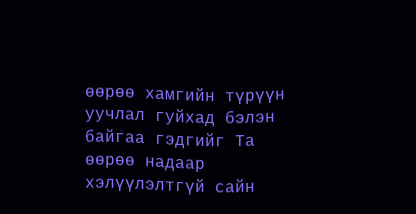өөрөө хамгийн түрүүн уучлал гуйхад бэлэн байгаа гэдгийг Та өөрөө надаар хэлүүлэлтгүй сайн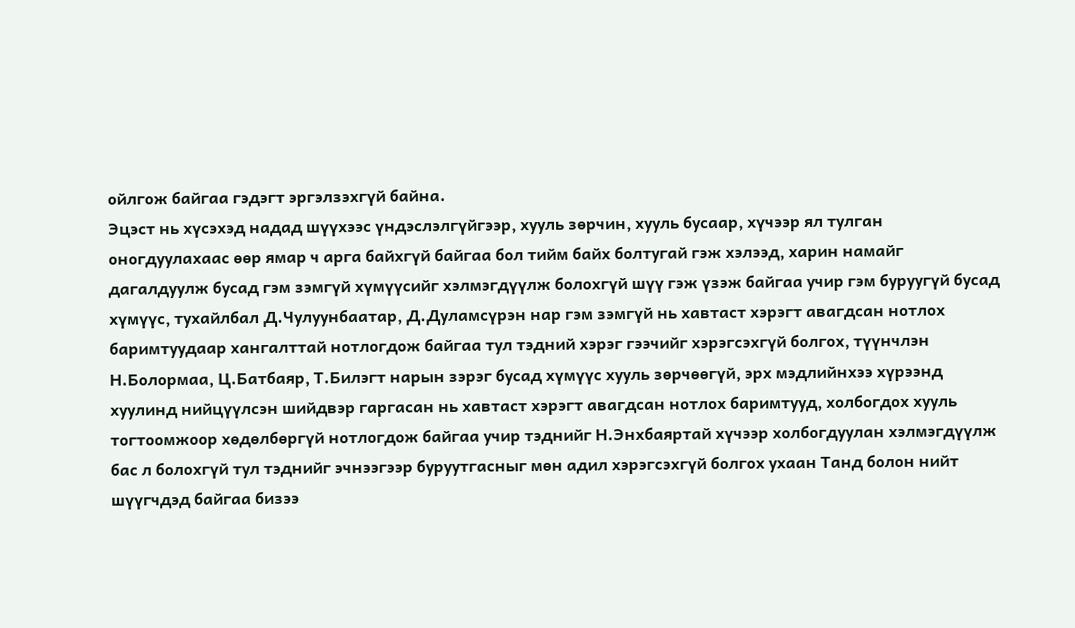ойлгож байгаа гэдэгт эргэлзэхгүй байна.
Эцэст нь хүсэхэд надад шүүхээс үндэслэлгүйгээр, хууль зөрчин, хууль бусаар, хүчээр ял тулган оногдуулахаас өөр ямар ч арга байхгүй байгаа бол тийм байх болтугай гэж хэлээд, харин намайг дагалдуулж бусад гэм зэмгүй хүмүүсийг хэлмэгдүүлж болохгүй шүү гэж үзэж байгаа учир гэм буруугүй бусад хүмүүс, тухайлбал Д.Чулуунбаатар, Д.Дуламсүрэн нар гэм зэмгүй нь хавтаст хэрэгт авагдсан нотлох баримтуудаар хангалттай нотлогдож байгаа тул тэдний хэрэг гээчийг хэрэгсэхгүй болгох, түүнчлэн Н.Болормаа, Ц.Батбаяр, Т.Билэгт нарын зэрэг бусад хүмүүс хууль зөрчөөгүй, эрх мэдлийнхээ хүрээнд хуулинд нийцүүлсэн шийдвэр гаргасан нь хавтаст хэрэгт авагдсан нотлох баримтууд, холбогдох хууль тогтоомжоор хөдөлбөргүй нотлогдож байгаа учир тэднийг Н.Энхбаяртай хүчээр холбогдуулан хэлмэгдүүлж бас л болохгүй тул тэднийг эчнээгээр буруутгасныг мөн адил хэрэгсэхгүй болгох ухаан Танд болон нийт шүүгчдэд байгаа бизээ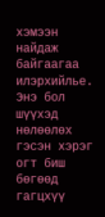хэмээн найдаж байгаагаа илэрхийлье. Энэ бол шүүхэд нөлөөлөх гэсэн хэрэг огт биш бөгөөд гагцхүү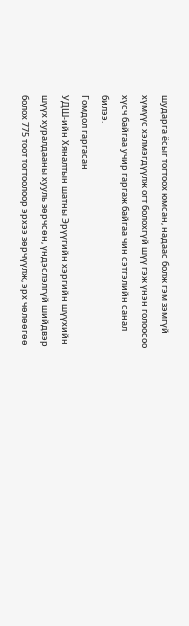шударга ёсыг тогтоох юмсан, надаас болж гэм зэмгүй хүмүүс хэлмэгдүүлж огт болохгүй шүү гэж үнэн голоосоо хүсч байгаа учир гаргаж байгаа чин сэтгэлийн санал билээ.
Гомдол гаргасан
УДШ-ийн Хяналтын шатны Эрүүгийн хэргийн шүүхийн шүүх хуралдааны хууль зөрчсөн, үндэслэлгүй шийдвэр болох 775 тоот тогтоолоор эрхээ зөрчүүлж, эрх чөлөөгөө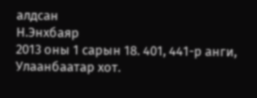алдсан
Н.Энхбаяр
2013 оны 1 сарын 18. 401, 441-р анги, Улаанбаатар хот.